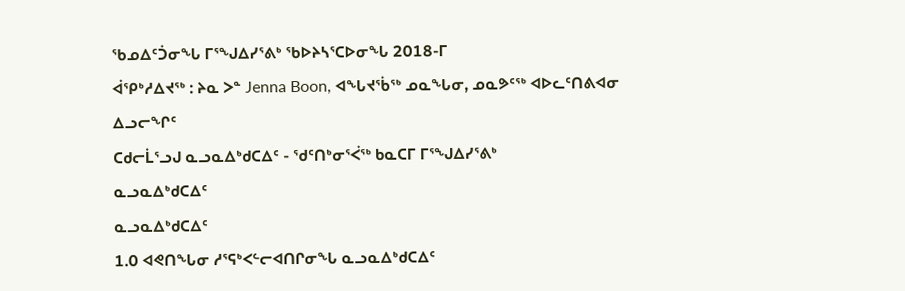ᖃᓄᐃᑦᑑᓂᖓ ᒥᕐᖑᐃᓯᕐᕕᒃ ᖃᐅᔨᓴᕐᑕᐅᓂᖓ 2018-ᒥ
ᐋᕿᒃᓱᐃᔪᖅ : ᔨᓇ ᐳᓐ Jenna Boon, ᐊᖓᔪᖄᖅ ᓄᓇᖓᓂ, ᓄᓇᕗᑦᖅ ᐊᐅᓚᑦᑎᕕᐊᓂ
ᐃᓗᓕᖏᑦ
ᑕᑯᓕᒫᕐᓗᒍ ᓇᓗᓇᐃᒃᑯᑕᐃᑦ - ᖁᑦᑎᒃᓂᕐᐹᖅ ᑲᓇᑕᒥ ᒥᕐᖑᐃᓯᕐᕕᒃ
ᓇᓗᓇᐃᒃᑯᑕᐃᑦ
ᓇᓗᓇᐃᒃᑯᑕᐃᑦ
1.0 ᐊᕙᑎᖓᓂ ᓱᕐᕋᒃᐸᓪᓕᐊᑎᒋᓂᖓ ᓇᓗᓇᐃᒃᑯᑕᐃᑦ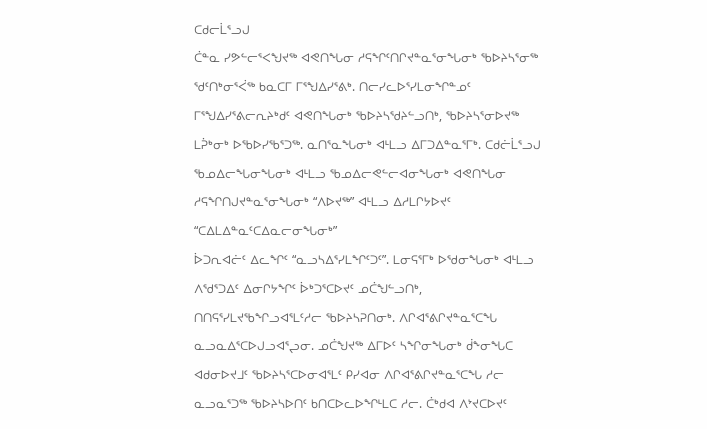ᑕᑯᓕᒫᕐᓗᒍ
ᑖᓐᓇ ᓯᕗᓪᓕᕐᐸᖑᔪᖅ ᐊᕙᑎᖓᓂ ᓱᕋᖏᑦᑎᒋᔪᓐᓇᕐᓂᖓᓂᒃ ᖃᐅᔨᓴᕐᓂᖅ ᖁᑦᑎᒃᓂᕐᐹᖅ ᑲᓇᑕᒥ ᒥᕐᖑᐃᓯᕐᕕᒃ. ᑎᓕᓯᓚᐅᕐᓯᒪᓂᖏᓐᓄᑦ ᒥᕐᖑᐃᓯᕐᕕᓕᕆᔨᒃᑯᑦ ᐊᕙᑎᖓᓂᒃ ᖃᐅᔨᓴᖁᔨᓪᓗᑎᒃ, ᖃᐅᔨᓴᕐᓂᐅᔪᖅ ᒪᕉᒃᓂᒃ ᐅᖃᐅᓯᖃᕐᑐᖅ. ᓇᑎᕐᓇᖓᓂᒃ ᐊᒻᒪᓗ ᐃᒥᑐᐃᓐᓇᕐᒥᒃ. ᑕᑯᓖᒫᕐᓗᒍ ᖃᓄᐃᓕᖓᓂᖓᓂᒃ ᐊᒻᒪᓗ ᖃᓄᐃᓕᕙᓪᓕᐊᓂᖓᓂᒃ ᐊᕙᑎᖓᓂ ᓱᕋᖏᑎᒍᔪᓐᓇᕐᓂᖓᓂᒃ “ᐱᐅᔪᖅ” ᐊᒻᒪᓗ ᐃᓱᒪᒋᔭᐅᔪᑦ “ᑕᐃᒪᐃᓐᓇᑦᑕᐃᓇᓕᓂᖓᓂᒃ”
ᐆᑐᕆᐊᓖᑦ ᐃᓚᖏᑦ “ᓇᓗᓴᐃᕐᓯᒪᖏᑦᑐᑦ”. ᒪᓂᕋᕐᒥᒃ ᐅᖁᓂᖓᓂᒃ ᐊᒻᒪᓗ ᐱᖁᕐᑐᐃᑦ ᐃᓂᒋᔭᖏᑦ ᐆᒃᑐᕐᑕᐅᔪᑦ ᓄᑖᖑᓪᓗᑎᒃ, ᑎᑎᕋᕐᓯᒪᔪᖃᖏᓗᐊᕐᒪᑦᓱᓕ ᖃᐅᔨᓴᕈᑎᓂᒃ. ᐱᒋᐊᕐᕕᒋᔪᓐᓇᕐᑕᖓ ᓇᓗᓇᐃᕐᑕᐅᒍᓗᐊᕐᖢᓂ. ᓄᑖᖑᔪᖅ ᐃᒥᐅᑦ ᓴᖏᓂᖓᓂᒃ ᑰᖕᓂᖓᑕ ᐊᑯᓂᐅᔪᒧᑦ ᖃᐅᔨᓴᕐᑕᐅᓂᐊᕐᒪᑦ ᑭᓯᐊᓂ ᐱᒋᐊᕐᕕᒋᔪᓐᓇᕐᑕᖓ ᓱᓕ ᓇᓗᓇᕐᑐᖅ ᖃᐅᔨᓴᐅᑎᑦ ᑲᑎᑕᐅᓚᐅᖏᒻᒪᑕ ᓱᓕ. ᑖᒃᑯᐊ ᐱᔾᔪᑕᐅᔪᑦ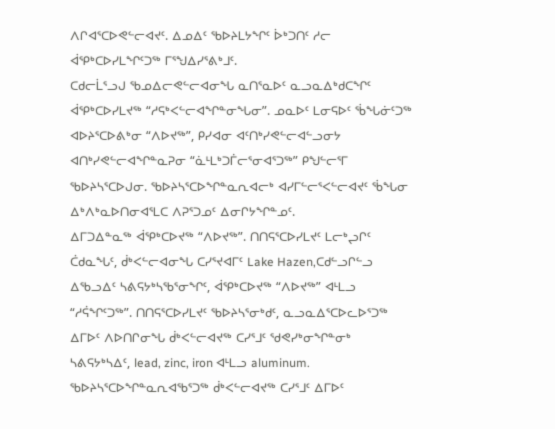ᐱᒋᐊᕐᑕᐅᕙᓪᓕᐊᔪᑦ. ᐃᓄᐃᑦ ᖃᐅᔨᒪᔭᖏᑦ ᐆᒃᑐᑎᑦ ᓱᓕ ᐋᕿᒃᑕᐅᓯᒪᖏᑦᑐᖅ ᒥᕐᖑᐃᓯᕐᕕᒃᒧᑦ.
ᑕᑯᓕᒫᕐᓗᒍ ᖃᓄᐃᓕᕙᓪᓕᐊᓂᖓ ᓇᑎᕐᓇᐅᑦ ᓇᓗᓇᐃᒃᑯᑕᖏᑦ ᐋᕿᒃᑕᐅᓯᒪᔪᖅ “ᓱᕋᒃᐸᓪᓕᐊᖏᓐᓂᖓᓂ”. ᓄᓇᐅᑦ ᒪᓂᕋᐅᑦ ᖄᖓᓃᑦᑐᖅ ᐊᐅᔨᕐᑕᐅᕕᒃᓂ “ᐱᐅᔪᖅ”, ᑭᓯᐊᓂ ᐊᑦᑎᒃᓯᕙᓪᓕᐊᓪᓗᓂᔭ ᐊᑎᒃᓯᕙᓪᓕᐊᖏᓐᓇᕈᓂ “ᓈᒻᒪᒃᑐᒦᓕᕐᓂᐊᕐᑐᖅ” ᑭᖑᓪᓕᕐᒥ ᖃᐅᔨᓴᕐᑕᐅᒍᓂ. ᖃᐅᔨᓴᕐᑕᐅᖏᓐᓇᕆᐊᓕᒃ ᐊᓯᒥᓪᓕᕐᐸᓪᓕᐊᔪᑦ ᖄᖓᓂ ᐃᒃᐱᒃᓇᐅᑎᓂᐊᕐᒪᑕ ᐱᕈᕐᑐᓄᑦ ᐃᓂᒋᔭᖏᓐᓄᑦ.
ᐃᒥᑐᐃᓐᓇᖅ ᐋᕿᒃᑕᐅᔪᖅ “ᐱᐅᔪᖅ”. ᑎᑎᕋᕐᑕᐅᓯᒪᔪᑦ ᒪᓕᒃᖢᒋᑦ ᑖᑯᓇᖓᑦ, ᑰᒃᐸᓪᓕᐊᓂᖓ ᑕᓯᕐᔪᐊᒥᑦ Lake Hazen,ᑕᑯᓪᓗᒋᓪᓗ ᐃᖃᓗᐃᑦ ᓴᕕᕋᔭᒃᓴᖃᕐᓂᖏᑦ, ᐋᕿᒃᑕᐅᔪᖅ “ᐱᐅᔪᖅ” ᐊᒻᒪᓗ “ᓱᕌᖏᑦᑐᖅ”. ᑎᑎᕋᕐᑕᐅᓯᒪᔪᑦ ᖃᐅᔨᓴᕐᓂᒃᑯᑦ, ᓇᓗᓇᐃᕐᑕᐅᓚᐅᕐᑐᖅ ᐃᒥᐅᑦ ᐱᐅᑎᒋᓂᖓ ᑰᒃᐸᓪᓕᐊᔪᖅ ᑕᓯᕐᒧᑦ ᖁᕙᓯᒃᓂᖏᓐᓂᒃ ᓴᕕᕋᔭᒃᓴᐃᑦ, lead, zinc, iron ᐊᒻᒪᓗ aluminum. ᖃᐅᔨᓴᕐᑕᐅᖏᓐᓇᕆᐊᖃᕐᑐᖅ ᑰᒃᐸᓪᓕᐊᔪᖅ ᑕᓯᕐᒧᑦ ᐃᒥᐅᑦ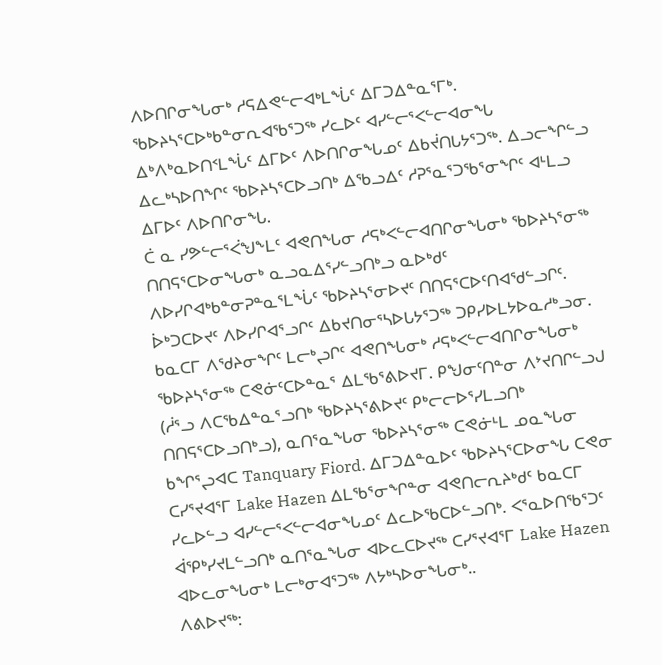ᐱᐅᑎᒋᓂᖓᓂᒃ ᓱᕋᐃᕙᓪᓕᐊᒃᒪᖔᑦ ᐃᒥᑐᐃᓐᓇᕐᒥᒃ. ᖃᐅᔨᓴᕐᑕᐅᒃᑲᓐᓂᕆᐊᖃᕐᑐᖅ ᓯᓚᐅᑦ ᐊᓯᓪᓕᕐᐸᓪᓕᐊᓂᖓ ᐃᒃᐱᒃᓇᐅᑎᑉᒪᖔᑦ ᐃᒥᐅᑦ ᐱᐅᑎᒋᓂᖓᓄᑦ ᐃᑲᔫᑎᒐᔭᕐᑐᖅ. ᐃᓗᓕᖏᓪᓗ ᐃᓚᒃᓴᐅᑎᖏᑦ ᖃᐅᔨᓴᕐᑕᐅᓗᑎᒃ ᐃᖃᓗᐃᑦ ᓱᕈᕐᓇᕐᑐᖃᕐᓂᖏᑦ ᐊᒻᒪᓗ ᐃᒥᐅᑦ ᐱᐅᑎᒋᓂᖓ.
ᑖ ᓇ ᓯᕗᓪᓕᕐᐹᖑᖕᒪᑦ ᐊᕙᑎᖓᓂ ᓱᕋᒃᐸᓪᓕᐊᑎᒋᓂᖓᓂᒃ ᖃᐅᔨᓴᕐᓂᖅ ᑎᑎᕋᕐᑕᐅᓂᖓᓂᒃ ᓇᓗᓇᐃᕐᓯᓪᓗᑎᒃᓗ ᓇᐅᒃᑯᑦ ᐱᐅᓯᒋᐊᒃᑲᓐᓂᕈᓐᓇᕐᒪᖔᑦ ᖃᐅᔨᓴᕐᓂᐅᔪᑦ ᑎᑎᕋᕐᑕᐅᑦᑎᐊᖁᓪᓗᒋᑦ. ᐆᒃᑐᑕᐅᔪᑦ ᐱᐅᓯᒋᐊᕐᓗᒋᑦ ᐃᑲᔪᑎᓂᕐᓴᐅᒐᔭᕐᑐᖅ ᑐᑭᓯᐅᒪᔭᐅᓇᓱᒃᓗᓂ.
ᑲᓇᑕᒥ ᐱᖁᔨᓂᖏᑦ ᒪᓕᒃᖢᒋᑦ ᐊᕙᑎᖓᓂᒃ ᓱᕋᒃᐸᓪᓕᐊᑎᒋᓂᖓᓂᒃ ᖃᐅᔨᓴᕐᓂᖅ ᑕᕙᓃᑦᑕᐅᓐᓇᕐ ᐃᒪᖃᕐᕕᐅᔪᒥ. ᑭᖑᓂᑦᑎᓐᓂ ᐱᔾᔪᑎᒋᓪᓗᒍ (ᓲᕐᓗ ᐱᑕᖃᐃᓐᓇᕐᓗᑎᒃ ᖃᐅᔨᓴᕐᕕᐅᔪᑦ ᑭᒃᓕᓕᐅᕐᓯᒪᓗᑎᒃ ᑎᑎᕋᕐᑕᐅᓗᑎᒃᓗ), ᓇᑎᕐᓇᖓᓂ ᖃᐅᔨᓴᕐᓂᖅ ᑕᕙᓃᒻᒪ ᓄᓇᖓᓂ ᑲᖏᕐᖢᐊᑕ Tanquary Fiord. ᐃᒥᑐᐃᓐᓇᐅᑦ ᖃᐅᔨᓴᕐᑕᐅᓂᖓ ᑕᕙᓂ ᑕᓯᕐᔪᐊᕐᒥ Lake Hazen ᐃᒪᖃᕐᓂᖏᓐᓂ ᐊᕙᑎᓕᕆᔨᒃᑯᑦ ᑲᓇᑕᒥ ᓯᓚᐅᓪᓗ ᐊᓯᓪᓕᕐᐸᓪᓕᐊᓂᖓᓄᑦ ᐃᓚᐅᖃᑕᐅᓪᓗᑎᒃ. ᐸᕐᓇᐅᑎᖃᕐᑐᑦ ᐋᕿᒃᓯᔪᒪᓪᓗᑎᒃ ᓇᑎᕐᓇᖓᓂ ᐊᐅᓚᑕᐅᔪᖅ ᑕᓯᕐᔪᐊᕐᒥ Lake Hazen ᐊᐅᓚᓂᖓᓂᒃ ᒪᓕᒃᓂᐊᕐᑐᖅ ᐱᔭᒃᓴᐅᓂᖓᓂᒃ..
ᐱᕕᐅᔪᖅ: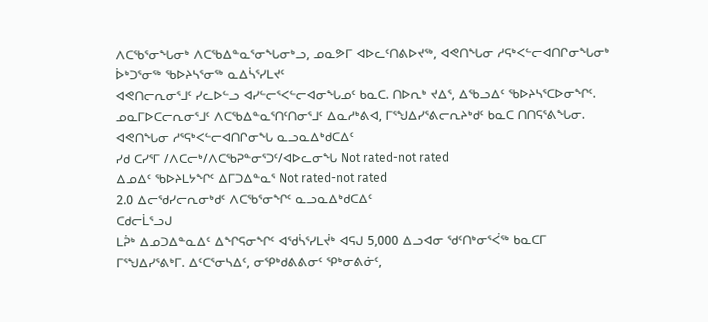ᐱᑕᖃᕐᓂᖓᓂᒃ ᐱᑕᖃᐃᓐᓇᕐᓂᖓᓂᒃᓗ, ᓄᓇᕗᒥ ᐊᐅᓚᑦᑎᕕᐅᔪᖅ, ᐊᕙᑎᖓᓂ ᓱᕋᒃᐸᓪᓕᐊᑎᒋᓂᖓᓂᒃ ᐆᒃᑐᕐᓂᖅ ᖃᐅᔨᓴᕐᓂᖅ ᓇᐃᓵᕐᓯᒪᔪᑦ
ᐊᕙᑎᓕᕆᓂᕐᒧᑦ ᓯᓚᐅᓪᓗ ᐊᓯᓪᓕᕐᐸᓪᓕᐊᓂᖓᓄᑦ ᑲᓇᑕ. ᑎᐅᕆᒃ ᔪᐃᕐ, ᐃᖃᓗᐃᑦ ᖃᐅᔨᓴᕐᑕᐅᓂᖏᑦ.
ᓄᓇᒥᐅᑕᓕᕆᓂᕐᒧᑦ ᐱᑕᖃᐃᓐᓇᕐᑎᑦᑎᓂᕐᒧᑦ ᐃᓇᓱᒃᕕᐊ, ᒥᕐᖑᐃᓯᕐᕕᓕᕆᔨᒃᑯᑦ ᑲᓇᑕ ᑎᑎᕋᕐᕕᖓᓂ.
ᐊᕙᑎᖓᓂ ᓱᕐᕋᒃᐸᓪᓕᐊᑎᒋᓂᖓ ᓇᓗᓇᐃᒃᑯᑕᐃᑦ
ᓯᑯ ᑕᓯᕐᒥ /ᐱᑕᓕᒃ/ᐱᑕᖃᕈᓐᓂᕐᑐᑦ/ᐊᐅᓚᓂᖓ Not rated-not rated
ᐃᓄᐃᑦ ᖃᐅᔨᒪᔭᖏᑦ ᐃᒥᑐᐃᓐᓇᕐ Not rated-not rated
2.0 ᐃᓕᖁᓯᓕᕆᓂᒃᑯᑦ ᐱᑕᖃᕐᓂᖏᑦ ᓇᓗᓇᐃᒃᑯᑕᐃᑦ
ᑕᑯᓕᒫᕐᓗᒍ
ᒪᕉᒃ ᐃᓄᑐᐃᓐᓇᐃᑦ ᐃᖏᕋᓂᖏᑦ ᐊᖁᓵᕐᓯᒪᔫᒃ ᐊᕋᒍ 5,000 ᐃᓗᐊᓂ ᖁᑦᑎᒃᓂᕐᐹᖅ ᑲᓇᑕᒥ ᒥᕐᖑᐃᓯᕐᕕᒃᒥ. ᐃᑦᑕᕐᓂᓴᐃᑦ, ᓂᕿᒃᑯᕕᕕᓂᑦ ᕿᒃᓂᕕᓃᑦ,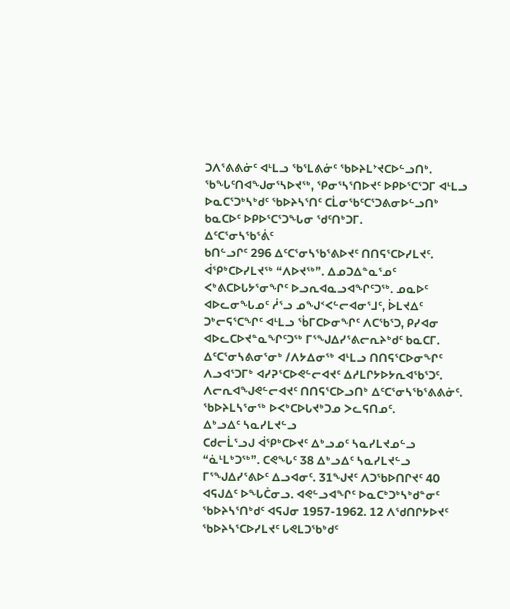ᑐᐱᕐᕕᕕᓃᑦ ᐊᒻᒪᓗ ᖃᕐᒪᕕᓃᑦ ᖃᐅᔨᒪᔾᔪᑕᐅᓪᓗᑎᒃ. ᖃᖓᑦᑎᐊᖑᓂᕐᓴᐅᔪᖅ, ᕿᓂᕐᓴᕐᑎᐅᔪᑦ ᐅᑭᐅᕐᑕᕐᑐᒥ ᐊᒻᒪᓗ ᐅᓇᑕᕐᑐᒃᓴᒃᑯᑦ ᖃᐅᔨᓴᕐᑎᑦ ᑕᒫᓂᖃᑦᑕᕐᑐᕕᓂᐅᓪᓗᑎᒃ ᑲᓇᑕᐅᑦ ᐅᑭᐅᕐᑕᕐᑐᖓᓂ ᖁᑦᑎᒃᑐᒥ.
ᐃᑦᑕᕐᓂᓴᖃᕐᕖᑦ
ᑲᑎᓪᓗᒋᑦ 296 ᐃᑦᑕᕐᓂᓴᖃᕐᕕᐅᔪᑦ ᑎᑎᕋᕐᑕᐅᓯᒪᔪᑦ. ᐋᕿᒃᑕᐅᓯᒪᔪᖅ “ᐱᐅᔪᖅ”. ᐃᓄᑐᐃᓐᓇᕐᓄᑦ ᐸᒃᕕᑕᐅᒐᔭᕐᓂᖏᑦ ᐅᓗᕆᐊᓇᓗᐊᖏᑦᑐᖅ. ᓄᓇᐅᑦ ᐊᐅᓚᓂᖓᓄᑦ ᓲᕐᓗ ᓄᖑᑉᐸᓪᓕᐊᓂᕐᒧᑦ, ᐆᒪᔪᐃᑦ ᑐᒃᓕᕋᕐᑕᖏᑦ ᐊᒻᒪᓗ ᖄᒥᑕᐅᓂᖏᑦ ᐱᑕᖃᕐᑐ, ᑭᓯᐊᓂ ᐊᐅᓚᑕᐅᔪᓐᓇᖏᑦᑐᖅ ᒥᕐᖑᐃᓯᕐᕕᓕᕆᔨᒃᑯᑦ ᑲᓇᑕᒥ. ᐃᑦᑕᕐᓂᓴᕕᓂᕐᓂᒃ /ᐱᔭᐃᓂᖅ ᐊᒻᒪᓗ ᑎᑎᕋᕐᑕᐅᓂᖏᑦ ᐱᓗᐊᕐᑐᒥᒃ ᐊᓯᕈᕐᑕᐅᕙᓪᓕᐊᔪᑦ ᐃᓱᒪᒋᔭᐅᔭᕆᐊᖃᕐᑐᑦ.
ᐱᓕᕆᐊᖑᕙᓪᓕᐊᔪᑦ ᑎᑎᕋᕐᑕᐅᓗᑎᒃ ᐃᑦᑕᕐᓂᓴᖃᕐᕕᕕᓃᑦ. ᖃᐅᔨᒪᓴᕐᓂᖅ ᐅᐸᒃᑕᐅᒐᔪᒃᑐᓄ ᐳᓚᕋᑎᓄᑦ.
ᐃᒃᓗᐃᑦ ᓴᓇᓯᒪᔪᓪᓗ
ᑕᑯᓕᒫᕐᓗᒍ ᐋᕿᒃᑕᐅᔪᑦ ᐃᒃᓗᓄᑦ ᓴᓇᓯᒪᔪᓄᓪᓗ “ᓈᒻᒪᒃᑐᖅ”. ᑕᕙᖓᑦ 38 ᐃᒃᓗᐃᑦ ᓴᓇᓯᒪᔪᓪᓗ ᒥᕐᖑᐃᓯᕐᕕᐅᑦ ᐃᓗᐊᓂᑦ. 31ᖑᔪᑦ ᐱᑐᖃᐅᑎᒋᔪᑦ 40 ᐊᕋᒍᐃᑦ ᐅᖓᑖᓂᓗ. ᐊᕙᓪᓗᐊᖏᑦ ᐅᓇᑕᒃᑐᒃᓴᒃᑯᓐᓂᑦ ᖃᐅᔨᓴᕐᑎᒃᑯᑦ ᐊᕋᒍᓂ 1957-1962. 12 ᐱᖁᑎᒋᔭᐅᔪᑦ ᖃᐅᔨᓴᕐᑕᐅᓯᒪᔪᑦ ᒐᕙᒪᑐᖃᒃᑯᑦ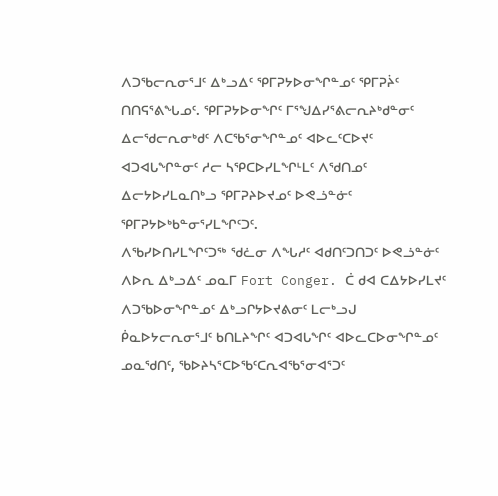ᐱᑐᖃᓕᕆᓂᕐᒧᑦ ᐃᒃᓗᐃᑦ ᕿᒥᕈᔭᐅᓂᖏᓐᓄᑦ ᕿᒥᕈᔩᑦ ᑎᑎᕋᕐᕕᖓᓄᑦ. ᕿᒥᕈᔭᐅᓂᖏᑦ ᒥᕐᖑᐃᓯᕐᕕᓕᕆᔨᒃᑯᓐᓂᑦ ᐃᓕᖁᓕᕆᓂᒃᑯᑦ ᐱᑕᖃᕐᓂᖏᓐᓄᑦ ᐊᐅᓚᑦᑕᐅᔪᑦ ᐊᑐᐊᒐᖏᓐᓂᑦ ᓱᓕ ᓴᕿᑕᐅᓯᒪᖏᒻᒪᑦ ᐱᖁᑎᓄᑦ ᐃᓕᔭᐅᓯᒪᓇᑎᒃᓗ ᕿᒥᕈᔨᐅᔪᓄᑦ ᐅᕙᓘᓐᓃᑦ ᕿᒥᕈᔭᐅᒃᑲᓐᓂᕐᓯᒪᖏᑦᑐᑦ.
ᐱᖃᓯᐅᑎᓯᒪᖏᑦᑐᖅ ᖁᓛᓂ ᐱᖓᓱᑦ ᐊᑯᑎᑦᑐᑎᑐᑦ ᐅᕙᓘᓐᓃᑦ ᐱᐅᕆ ᐃᒃᓗᐃᑦ ᓄᓇᒥ Fort Conger. ᑖ ᑯᐊ ᑕᐃᔭᐅᓯᒪᔪᑦ ᐱᑐᖃᐅᓂᖏᓐᓄᑦ ᐃᒃᓗᒋᔭᐅᔪᕕᓂᑦ ᒪᓕᒃᓗᒍ ᑮᓇᐅᔭᓕᕆᓂᕐᒧᑦ ᑲᑎᒪᔨᖏᑦ ᐊᑐᐊᒐᖏᑦ ᐊᐅᓚᑕᐅᓂᖏᓐᓄᑦ ᓄᓇᖁᑎᑦ, ᖃᐅᔨᓴᕐᑕᐅᖃᑦᑕᕆᐊᖃᕐᓂᐊᕐᑐᑦ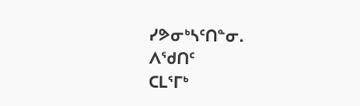ᓯᕗᓂᒃᓴᑦᑎᓐᓂ.
ᐱᖁᑎᑦ
ᑕᒪᕐᒥᒃ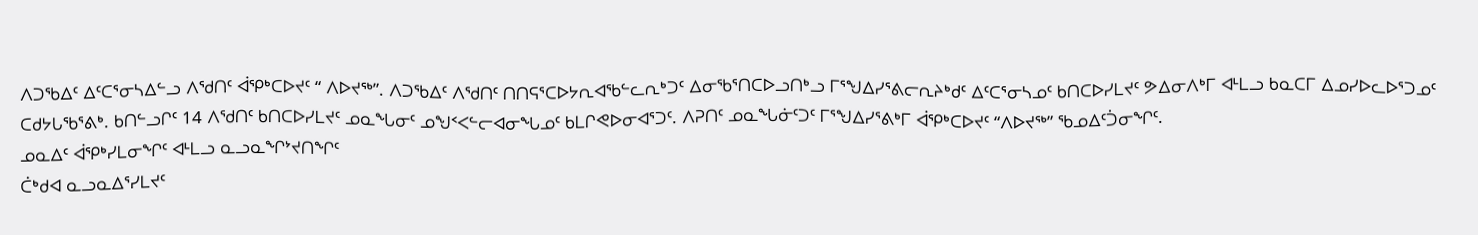ᐱᑐᖃᐃᑦ ᐃᑦᑕᕐᓂᓴᐃᓪᓗ ᐱᖁᑎᑦ ᐋᕿᒃᑕᐅᔪᑦ “ ᐱᐅᔪᖅ”. ᐱᑐᖃᐃᑦ ᐱᖁᑎᑦ ᑎᑎᕋᕐᑕᐅᔭᕆᐊᖃᓪᓚᕆᒃᑐᑦ ᐃᓂᖃᕐᑎᑕᐅᓗᑎᒃᓗ ᒥᕐᖑᐃᓯᕐᕕᓕᕆᔨᒃᑯᑦ ᐃᑦᑕᕐᓂᓴᓄᑦ ᑲᑎᑕᐅᓯᒪᔪᑦ ᕗᐃᓂᐱᒃᒥ ᐊᒻᒪᓗ ᑲᓇᑕᒥ ᐃᓄᓯᐅᓚᐅᕐᑐᓄᑦ ᑕᑯᔭᒐᖃᕐᕕᒃ. ᑲᑎᓪᓗᒋᑦ 14 ᐱᖁᑎᑦ ᑲᑎᑕᐅᓯᒪᔪᑦ ᓄᓇᖓᓂᑦ ᓄᖑᑉᐸᓪᓕᐊᓂᖓᓄᑦ ᑲᒪᒋᕙᐅᓂᐊᕐᑐᑦ. ᐱᕈᑎᑦ ᓄᓇᖓᓃᑦᑐᑦ ᒥᕐᖑᐃᓯᕐᕕᒃᒥ ᐋᕿᒃᑕᐅᔪᑦ “ᐱᐅᔪᖅ” ᖃᓄᐃᑦᑑᓂᖏᑦ.
ᓄᓇᐃᑦ ᐋᕿᒃᓯᒪᓂᖏᑦ ᐊᒻᒪᓗ ᓇᓗᓇᖏᔾᔪᑎᖏᑦ
ᑖᒃᑯᐊ ᓇᓗᓇᐃᕐᓯᒪᔪᑦ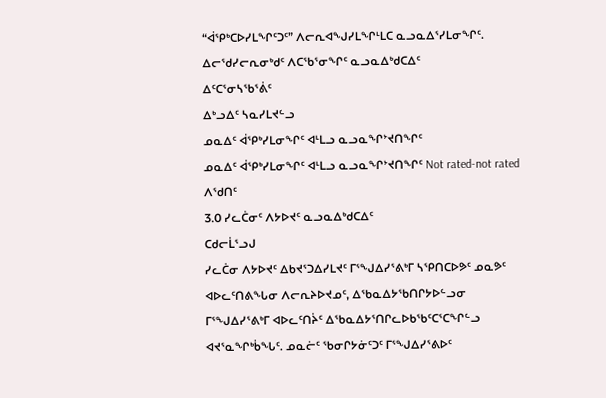“ᐋᕿᒃᑕᐅᓯᒪᖏᑦᑐᑦ” ᐱᓕᕆᐊᖑᓯᒪᖏᒻᒪᑕ ᓇᓗᓇᐃᕐᓯᒪᓂᖏᑦ.
ᐃᓕᖁᓯᓕᕆᓂᒃᑯᑦ ᐱᑕᖃᕐᓂᖏᑦ ᓇᓗᓇᐃᒃᑯᑕᐃᑦ
ᐃᑦᑕᕐᓂᓴᖃᕐᕖᑦ
ᐃᒃᓗᐃᑦ ᓴᓇᓯᒪᔪᓪᓗ
ᓄᓇᐃᑦ ᐋᕿᒃᓯᒪᓂᖏᑦ ᐊᒻᒪᓗ ᓇᓗᓇᖏᔾᔪᑎᖏᑦ
ᓄᓇᐃᑦ ᐋᕿᒃᓯᒪᓂᖏᑦ ᐊᒻᒪᓗ ᓇᓗᓇᖏᔾᔪᑎᖏᑦ Not rated-not rated
ᐱᖁᑎᑦ
3.0 ᓯᓚᑖᓂᑦ ᐱᔭᐅᔪᑦ ᓇᓗᓇᐃᒃᑯᑕᐃᑦ
ᑕᑯᓕᒫᕐᓗᒍ
ᓯᓚᑖᓂ ᐱᔭᐅᔪᑦ ᐃᑲᔪᕐᑐᐃᓯᒪᔪᑦ ᒥᕐᖑᐃᓯᕐᕕᒃᒥ ᓴᕿᑎᑕᐅᕗᑦ ᓄᓇᕗᑦ ᐊᐅᓚᑦᑎᕕᖓᓂ ᐱᓕᕆᔨᐅᔪᓄᑦ, ᐃᖃᓇᐃᔭᖃᑎᒋᔭᐅᓪᓗᓂ ᒥᕐᖑᐃᓯᕐᕕᒃᒥ ᐊᐅᓚᑦᑎᔩᑦ ᐃᖃᓇᐃᔭᕐᑎᒋᓚᐅᑲᖃᑦᑕᕐᑕᖏᓪᓗ ᐊᔪᕐᓇᖏᒃᑳᖓᑦ. ᓄᓇᓖᑦ ᖃᓂᒋᔭᓃᑦᑐᑦ ᒥᕐᖑᐃᓯᕐᕕᐅᑦ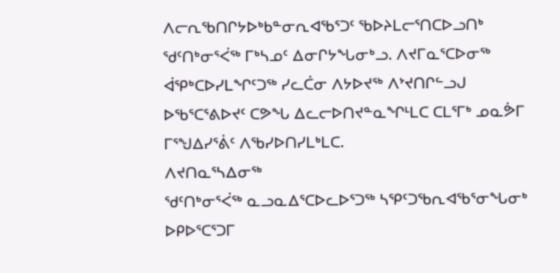ᐱᓕᕆᖃᑎᒋᔭᐅᒃᑲᓐᓂᕆᐊᖃᕐᑐᑦ ᖃᐅᔨᒪᓕᕐᑎᑕᐅᓗᑎᒃ ᖁᑦᑎᒃᓂᕐᐹᖅ ᒥᒃᓴᓄᑦ ᐃᓂᒋᔭᖓᓂᒃᓗ. ᐱᔪᒥᓇᕐᑕᐅᓂᖅ ᐋᕿᒃᑕᐅᓯᒪᖏᑦᑐᖅ ᓯᓚᑖᓂ ᐱᔭᐅᔪᖅ ᐱᔾᔪᑎᒋᓪᓗᒍ ᐅᖃᕐᑕᕐᕕᐅᔪᑦ ᑕᕗᖓ ᐃᓚᓕᐅᑎᔪᓐᓇᖏᒻᒪᑕ ᑕᒪᕐᒥᒃ ᓄᓇᕘᒥ ᒥᕐᖑᐃᓯᕐᕖᑦ ᐱᖃᓯᐅᑎᓯᒪᒃᒪᑕ.
ᐱᔪᑎᓇᕐᓴᐃᓂᖅ
ᖁᑦᑎᒃᓂᕐᐹᖅ ᓇᓗᓇᐃᕐᑕᐅᓚᐅᕐᑐᖅ ᓴᕿᑦᑐᖃᕆᐊᖃᕐᓂᖓᓂᒃ ᐅᑭᐅᕐᑕᕐᑐᒥ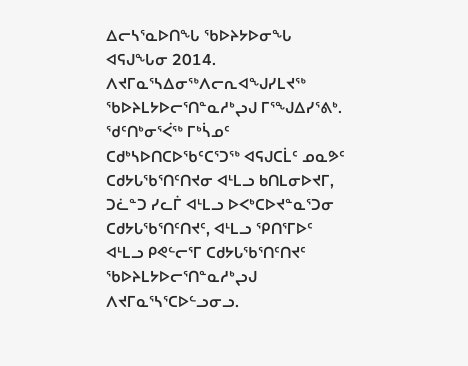ᐃᓕᓴᕐᓇᐅᑎᖓ ᖃᐅᔨᔭᐅᓂᖓ ᐊᕋᒍᖓᓂ 2014. ᐱᔪᒥᓇᕐᓴᐃᓂᖅᐱᓕᕆᐊᖑᓯᒪᔪᖅ ᖃᐅᔨᒪᔭᐅᓕᕐᑎᓐᓇᓱᒃᖢᒍ ᒥᕐᖑᐃᓯᕐᕕᒃ.
ᖁᑦᑎᒃᓂᕐᐹᖅ ᒥᒃᓵᓄᑦ ᑕᑯᒃᓴᐅᑎᑕᐅᖃᑦᑕᕐᑐᖅ ᐊᕋᒍᑕᒫᑦ ᓄᓇᕗᑦ ᑕᑯᔭᒐᖃᕐᑎᑦᑎᔪᓂ ᐊᒻᒪᓗ ᑲᑎᒪᓂᐅᔪᒥ, ᑐᓛᓐᑐ ᓯᓚᒦ ᐊᒻᒪᓗ ᐅᐸᒃᑕᐅᔪᓐᓇᕐᑐᓂ ᑕᑯᔭᒐᖃᕐᑎᑦᑎᔪᑦ, ᐊᒻᒪᓗ ᕿᑎᕐᒥᐅᑦ ᐊᒻᒪᓗ ᑭᕙᓪᓕᕐᒥ ᑕᑯᔭᒐᖃᕐᑎᑦᑎᔪᑦ ᖃᐅᔨᒪᔭᐅᓕᕐᑎᓐᓇᓱᒃᖢᒍ ᐱᔪᒥᓇᕐᓴᕐᑕᐅᓪᓗᓂᓗ.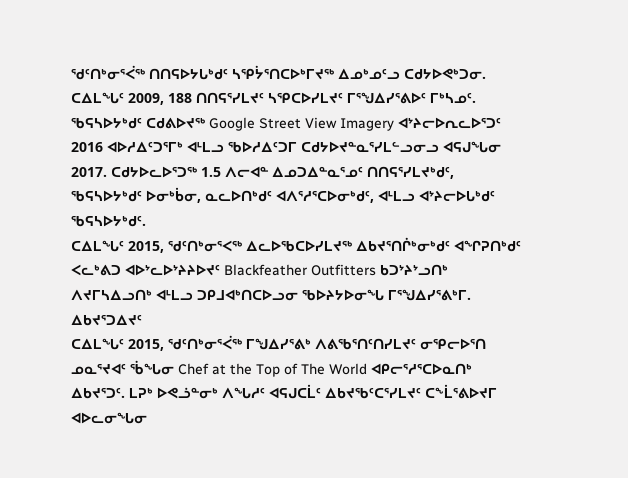ᖁᑦᑎᒃᓂᕐᐹᖅ ᑎᑎᕋᐅᔭᒐᒃᑯᑦ ᓴᕿᔮᕐᑎᑕᐅᒃᒥᔪᖅ ᐃᓄᒃᓄᑦᓗ ᑕᑯᔭᐅᕙᒃᑐᓂ. ᑕᐃᒪᖓᑦ 2009, 188 ᑎᑎᕋᕐᓯᒪᔪᑦ ᓴᕿᑕᐅᓯᒪᔪᑦ ᒥᕐᖑᐃᓯᕐᕕᐅᑦ ᒥᒃᓴᓄᑦ.
ᖃᕋᓴᐅᔭᒃᑯᑦ ᑕᑯᕕᐅᔪᖅ Google Street View Imagery ᐊᔾᔨᓕᐅᕆᓚᐅᕐᑐᑦ 2016 ᐊᐅᓱᐃᑦᑐᕐᒥᒃ ᐊᒻᒪᓗ ᖃᐅᓱᐃᑦᑐᒥ ᑕᑯᔭᐅᔪᓐᓇᕐᓯᒪᓪᓗᓂᓗ ᐊᕋᒍᖓᓂ 2017. ᑕᑯᔭᐅᓚᐅᕐᑐᖅ 1.5 ᐱᓕᐊᓐ ᐃᓄᑐᐃᓐᓇᕐᓄᑦ ᑎᑎᕋᕐᓯᒪᔪᒃᑯᑦ, ᖃᕋᓴᐅᔭᒃᑯᑦ ᐅᓂᒃᑳᓂ, ᓇᓚᐅᑎᒃᑯᑦ ᐊᐱᕐᓱᕐᑕᐅᓂᒃᑯᑦ, ᐊᒻᒪᓗ ᐊᔾᔨᓕᐅᒐᒃᑯᑦ ᖃᕋᓴᐅᔭᒃᑯᑦ.
ᑕᐃᒪᖓᑦ 2015, ᖁᑦᑎᒃᓂᕐᐸᖅ ᐃᓚᐅᖃᑕᐅᓯᒪᔪᖅ ᐃᑲᔪᕐᑎᒌᒃᓂᒃᑯᑦ ᐊᖏᕈᑎᒃᑯᑦ ᐸᓚᒃᕕᑐ ᐊᐅᔾᓚᐅᔾᔨᔨᐅᔪᑦ Blackfeather Outfitters ᑲᑐᔾᔨᔾᓗᑎᒃ ᐱᔪᒥᓴᐃᓗᑎᒃ ᐊᒻᒪᓗ ᑐᑭᒧᐊᒃᑎᑕᐅᓗᓂ ᖃᐅᔨᔭᐅᓂᖓ ᒥᕐᖑᐃᓯᕐᕕᒃᒥ.
ᐃᑲᔪᕐᑐᐃᔪᑦ
ᑕᐃᒪᖓᑦ 2015, ᖁᑦᑎᒃᓂᕐᐹᖅ ᒥᖑᐃᓯᕐᕕᒃ ᐱᕕᖃᕐᑎᑦᑎᓯᒪᔪᑦ ᓂᕿᓕᐅᕐᑎ ᓄᓇᕐᔪᐊᑦ ᖄᖓᓂ Chef at the Top of The World ᐊᑭᓕᕐᓱᕐᑕᐅᓇᑎᒃ ᐃᑲᔪᕐᑐᑦ. ᒪᕈᒃ ᐅᕙᓘᓐᓂᒃ ᐱᖓᓱᑦ ᐊᕋᒍᑕᒫᑦ ᐃᑲᔪᖃᑦᑕᕐᓯᒪᔪᑦ ᑕᖕᒫᕐᕕᐅᔪᒥ ᐊᐅᓚᓂᖓᓂ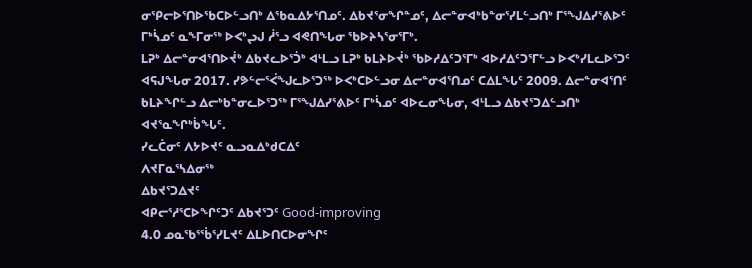ᓂᕿᓕᐅᕐᑎᐅᖃᑕᐅᓪᓗᑎᒃ ᐃᖃᓇᐃᔭᕐᑎᓄᑦ. ᐃᑲᔪᕐᓂᖏᓐᓄᑦ, ᐃᓕᓐᓂᐊᒃᑲᓐᓂᕐᓯᒪᓪᓗᑎᒃ ᒥᕐᖑᐃᓯᕐᕕᐅᑦ ᒥᒃᓵᓄᑦ ᓇᖕᒥᓂᖅ ᐅᐸᒃᖢᒍ ᓲᕐᓗ ᐊᕙᑎᖓᓂ ᖃᐅᔨᓴᕐᓂᕐᒥᒃ.
ᒪᕈᒃ ᐃᓕᓐᓂᐊᕐᑎᐅᔫᒃ ᐃᑲᔪᓚᐅᕐᑑᒃ ᐊᒻᒪᓗ ᒪᕈᒃ ᑲᒪᔨᐅᔫᒃ ᖃᐅᓱᐃᑦᑐᕐᒥᒃ ᐊᐅᓱᐃᑦᑐᕐᒥᓪᓗ ᐅᐸᒃᓯᒪᓚᐅᕐᑐᑦ ᐊᕋᒍᖓᓂ 2017. ᓯᕗᓪᓕᕐᐹᖑᓚᐅᕐᑐᖅ ᐅᐸᒃᑕᐅᓪᓗᓂ ᐃᓕᓐᓂᐊᕐᑎᓄᑦ ᑕᐃᒪᖓᑦ 2009. ᐃᓕᓐᓂᐊᕐᑎᑦ ᑲᒪᔨᖏᓪᓗ ᐃᓕᒃᑲᓐᓂᓚᐅᕐᑐᖅ ᒥᕐᖑᐃᓯᕐᕕᐅᑦ ᒥᒃᓵᓄᑦ ᐊᐅᓚᓂᖓᓂ, ᐊᒻᒪᓗ ᐃᑲᔪᕐᑐᐃᓪᓗᑎᒃ ᐊᔪᕐᓇᖏᒃᑳᖓᑦ.
ᓯᓚᑖᓂᑦ ᐱᔭᐅᔪᑦ ᓇᓗᓇᐃᒃᑯᑕᐃᑦ
ᐱᔪᒥᓇᕐᓴᐃᓂᖅ
ᐃᑲᔪᕐᑐᐃᔪᑦ
ᐊᑭᓕᕐᓱᕐᑕᐅᖏᑦᑐᑦ ᐃᑲᔪᕐᑐᑦ Good-improving
4.0 ᓄᓇᖃᕐᖄᕐᓯᒪᔪᑦ ᐃᒪᐅᑎᑕᐅᓂᖏᑦ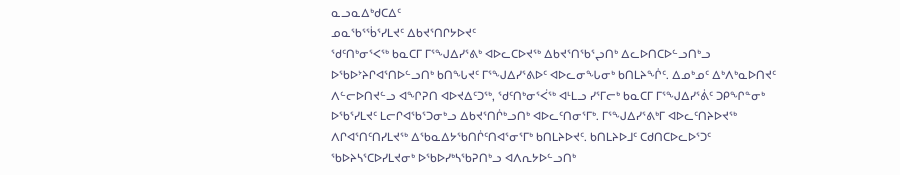ᓇᓗᓇᐃᒃᑯᑕᐃᑦ
ᓄᓇᖃᕐᖄᕐᓯᒪᔪᑦ ᐃᑲᔪᕐᑎᒋᔭᐅᔪᑦ
ᖁᑦᑎᒃᓂᕐᐸᖅ ᑲᓇᑕᒥ ᒥᕐᖑᐃᓯᕐᕕᒃ ᐊᐅᓚᑕᐅᔪᖅ ᐃᑲᔪᕐᑎᖃᕐᖢᑎᒃ ᐃᓚᐅᑎᑕᐅᓪᓗᑎᒃᓗ ᐅᖃᐅᔾᔨᒋᐊᕐᑎᐅᓪᓗᑎᒃ ᑲᑎᖓᔪᑦ ᒥᕐᖑᐃᓯᕐᕕᐅᑦ ᐊᐅᓚᓂᖓᓂᒃ ᑲᑎᒪᔨᖐᑦ. ᐃᓄᒃᓄᑦ ᐃᒃᐱᒃᓇᐅᑎᔪᑦ ᐱᓪᓕᐅᑎᔪᓪᓗ ᐊᖏᕈᑎ ᐊᐅᔪᐃᑦᑐᖅ, ᖁᑦᑎᒃᓂᕐᐹᖅ ᐊᒻᒪᓗ ᓯᕐᒥᓕᒃ ᑲᓇᑕᒥ ᒥᕐᖑᐃᓯᕐᕖᑦ ᑐᑭᖏᓐᓂᒃ ᐅᖃᕐᓯᒪᔪᑦ ᒪᓕᒋᐊᖃᕐᑐᓂᒃᓗ ᐃᑲᔪᕐᑎᒌᒃᓗᑎᒃ ᐊᐅᓚᑦᑎᓂᕐᒥᒃ. ᒥᕐᖑᐃᓯᕐᕕᒃᒥ ᐊᐅᓚᑦᑎᔨᐅᔪᖅ ᐱᒋᐊᕐᑎᑦᑎᓯᒪᔪᖅ ᐃᖃᓇᐃᔭᖃᑎᒌᑦᑎᐊᕐᓂᕐᒥᒃ ᑲᑎᒪᔨᐅᔪᑦ. ᑲᑎᒪᔨᐅᒧᑦ ᑕᑯᑎᑕᐅᓚᐅᕐᑐᑦ ᖃᐅᔨᓴᕐᑕᐅᓯᒪᔪᓂᒃ ᐅᖃᐅᓯᒃᓴᖃᕈᑎᒃᓗ ᐊᐱᕆᔭᐅᓪᓗᑎᒃ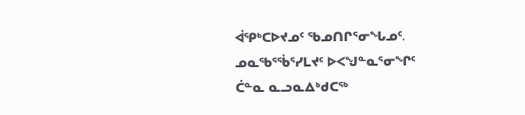ᐋᕿᒃᑕᐅᔪᓄᑦ ᖃᓄᑎᒋᕐᓂᖓᓄᑦ.
ᓄᓇᖃᕐᖄᕐᓯᒪᔪᑦ ᐅᐸᖑᓐᓇᕐᓂᖏᑦ
ᑖᓐᓇ ᓇᓗᓇᐃᒃᑯᑕᖅ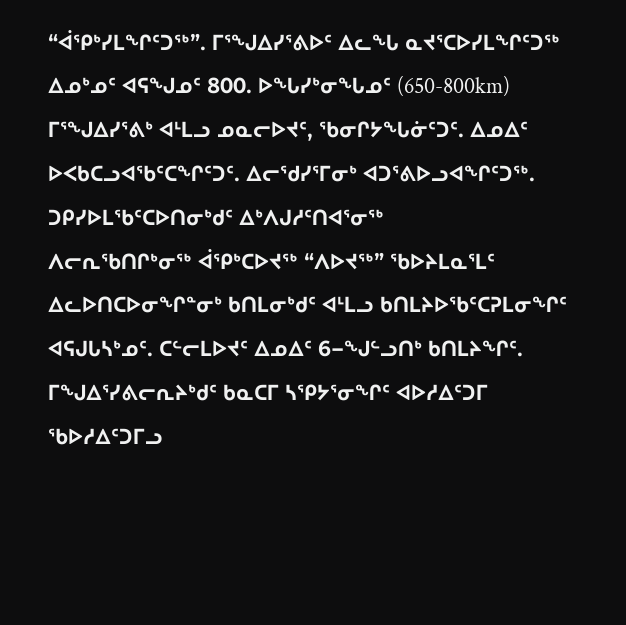“ᐋᕿᒃᓯᒪᖏᑦᑐᖅ”. ᒥᕐᖑᐃᓯᕐᕕᐅᑦ ᐃᓚᖓ ᓇᔪᕐᑕᐅᓯᒪᖏᑦᑐᖅ ᐃᓄᒃᓄᑦ ᐊᕋᖑᓄᑦ 800. ᐅᖓᓯᒃᓂᖓᓄᑦ (650-800km) ᒥᕐᖑᐃᓯᕐᕕᒃ ᐊᒻᒪᓗ ᓄᓇᓕᐅᔪᑦ, ᖃᓂᒋᔭᖓᓃᑦᑐᑦ. ᐃᓄᐃᑦ ᐅᐸᑲᑕᓗᐊᖃᑦᑕᖏᑦᑐᑦ. ᐃᓕᖁᓯᕐᒥᓂᒃ ᐊᑐᕐᕕᐅᓗᐊᖏᑦᑐᖅ.
ᑐᑭᓯᐅᒪᖃᑦᑕᐅᑎᓂᒃᑯᑦ ᐃᒃᐱᒍᓱᑦᑎᐊᕐᓂᖅ
ᐱᓕᕆᖃᑎᒋᒃᓂᖅ ᐋᕿᒃᑕᐅᔪᖅ “ᐱᐅᔪᖅ” ᖃᐅᔨᒪᓇᕐᒪᑦ ᐃᓚᐅᑎᑕᐅᓂᖏᓐᓂᒃ ᑲᑎᒪᓂᒃᑯᑦ ᐊᒻᒪᓗ ᑲᑎᒪᔨᐅᖃᑦᑕᕈᒪᓂᖏᑦ ᐊᕋᒍᒐᓴᒃᓄᑦ. ᑕᓪᓕᒪᐅᔪᑦ ᐃᓄᐃᑦ 6−ᖑᓪᓗᑎᒃ ᑲᑎᒪᔨᖏᑦ. ᒥᖑᐃᕐᓯᕕᓕᕆᔨᒃᑯᑦ ᑲᓇᑕᒥ ᓴᕿᔭᕐᓂᖏᑦ ᐊᐅᓱᐃᑦᑐᒥ ᖃᐅᓱᐃᑦᑐᒥᓗ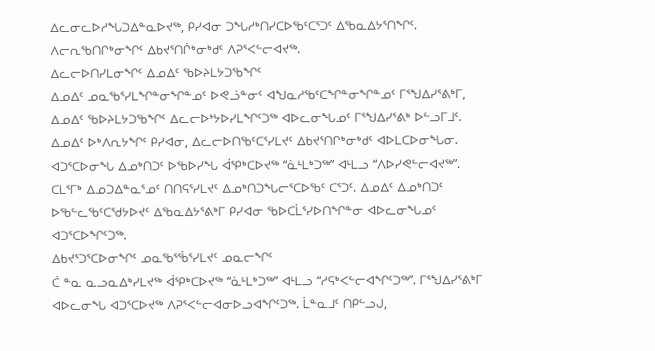ᐃᓚᓂᓚᐅᓱᖓᑐᐃᓐᓇᐅᔪᖅ, ᑭᓯᐊᓂ ᑐᖓᓱᒃᑎᓯᑕᐅᖃᑦᑕᕐᑐᑦ ᐃᖃᓇᐃᔭᕐᑎᖏᑦ. ᐱᓕᕆᖃᑎᒋᒃᓂᖏᑦ ᐃᑲᔪᕐᑎᒌᒃᓂᒃᑯᑦ ᐱᕈᕐᐸᓪᓕᐊᔪᖅ.
ᐃᓚᓕᐅᑎᓯᒪᓂᖏᑦ ᐃᓄᐃᑦ ᖃᐅᔨᒪᔭᑐᖃᖏᑦ
ᐃᓄᐃᑦ ᓄᓇᖃᕐᓯᒪᖏᓐᓂᖏᓐᓄᑦ ᐅᕙᓘᓐᓂᑦ ᐊᖑᓇᓱᖃᑦᑕᖏᓐᓂᖏᓐᓄᑦ ᒥᕐᖑᐃᓯᕐᕕᒃᒥ, ᐃᓄᐃᑦ ᖃᐅᔨᒪᔭᑐᖃᖏᑦ ᐃᓚᓕᐅᔾᔭᐅᓯᒪᖏᑦᑐᖅ ᐊᐅᓚᓂᖓᓄᑦ ᒥᕐᖑᐃᓯᕐᕕᒃ ᐅᓪᓗᒥᒧᑦ. ᐃᓄᐃᑦ ᐅᒃᐱᕆᔭᖏᑦ ᑭᓯᐊᓂ, ᐃᓚᓕᐅᑎᖃᑦᑕᕐᓯᒪᔪᑦ ᐃᑲᔪᕐᑎᒋᒃᓂᒃᑯᑦ ᐊᐅᒪᑕᐅᓂᖓᓂ. ᐊᑐᕐᑕᐅᓂᖓ ᐃᓄᒃᑎᑐᑦ ᐅᖃᐅᓯᖓ ᐋᕿᒃᑕᐅᔪᖅ “ᓈᒻᒪᒃᑐᖅ” ᐊᒻᒪᓗ “ᐱᐅᓯᕙᓪᓕᐊᔪᖅ”. ᑕᒪᕐᒥᒃ ᐃᓄᑐᐃᓐᓇᕐᓄᑦ ᑎᑎᕋᕐᓯᒪᔪᑦ ᐃᓄᒃᑎᑐᖓᓕᕐᑕᐅᖃᑦ ᑕᕐᑐᑦ. ᐃᓄᐃᑦ ᐃᓄᒃᑎᑐᑦ ᐅᖃᓪᓚᖃᑦᑕᖁᔭᐅᔪᑦ ᐃᖃᓇᐃᔭᕐᕕᒃᒥ ᑭᓯᐊᓂ ᖃᐅᑕᒫᕐᓯᐅᑎᖏᓐᓂ ᐊᐅᓚᓂᖓᓄᑦ ᐊᑐᕐᑕᐅᖏᑦᑐᖅ.
ᐃᑲᔪᕐᑐᕐᑕᐅᓂᖏᑦ ᓄᓇᖃᕐᖄᕐᓯᒪᔪᑦ ᓄᓇᓕᖏᑦ
ᑖ ᓐᓇ ᓇᓗᓇᐃᒃᓯᒪᔪᖅ ᐋᕿᒃᑕᐅᔪᖅ “ᓈᒻᒪᒃᑐᖅ” ᐊᒻᒪᓗ “ᓱᕋᒃᐸᓪᓕᐊᖏᑦᑐᖅ”. ᒥᕐᖑᐃᓯᕐᕕᒃᒥ ᐊᐅᓚᓂᖓ ᐊᑐᕐᑕᐅᔪᖅ ᐱᕈᕐᐸᓪᓕᐊᓂᐅᓗᐊᖏᑦᑐᖅ. ᒫᓐᓇᒧᑦ ᑎᑭᓪᓗᒍ,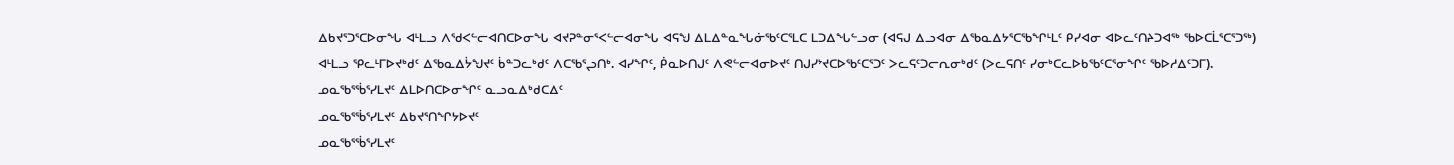ᐃᑲᔪᕐᑐᕐᑕᐅᓂᖓ ᐊᒻᒪᓗ ᐱᖁᐸᓪᓕᐊᑎᑕᐅᓂᖓ ᐊᔪᕈᓐᓂᕐᐸᓪᓕᐊᓂᖓ ᐊᕋᖑ ᐃᒪᐃᓐᓇᖓᓃᖃᑦᑕᕐᒪᑕ ᒪᑐᐃᖓᓪᓗᓂ (ᐊᕋᒍ ᐃᓗᐊᓂ ᐃᖃᓇᐃᔭᕐᑕᖃᖏᒻᒪᑦ ᑭᓯᐊᓂ ᐊᐅᓚᑦᑎᔨᑐᐊᖅ ᖃᐅᑕᒫᕐᑕᕐᑐᖅ) ᐊᒻᒪᓗ ᕿᓚᒻᒥᐅᔪᒃᑯᑦ ᐃᖃᓇᐃᔮᖑᔪᑦ ᑳᓐᑐᓚᒃᑯᑦ ᐱᑕᖃᕐᖢᑎᒃ. ᐊᓯᖏᑦ, ᑮᓇᐅᑎᒍᑦ ᐱᕙᓪᓕᐊᓂᐅᔪᑦ ᑎᒍᓯᔾᔪᑕᐅᖃᑦᑕᕐᑐᑦ ᐳᓚᕋᑦᑐᓕᕆᓂᒃᑯᑦ (ᐳᓚᕋᑎᑦ ᓯᓂᒃᑕᓚᐅᑲᖃᑦᑕᕐᓂᖏᑦ ᖃᐅᓱᐃᑦᑐᒥ).
ᓄᓇᖃᕐᖄᕐᓯᒪᔪᑦ ᐃᒪᐅᑎᑕᐅᓂᖏᑦ ᓇᓗᓇᐃᒃᑯᑕᐃᑦ
ᓄᓇᖃᕐᖄᕐᓯᒪᔪᑦ ᐃᑲᔪᕐᑎᖏᔭᐅᔪᑦ
ᓄᓇᖃᕐᖄᕐᓯᒪᔪᑦ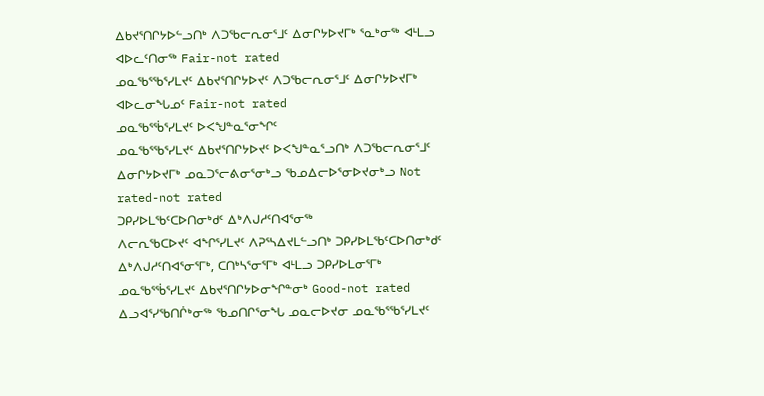ᐃᑲᔪᕐᑎᒋᔭᐅᓪᓗᑎᒃ ᐱᑐᖃᓕᕆᓂᕐᒧᑦ ᐃᓂᒋᔭᐅᔪᒥᒃ ᕐᓇᒃᓂᖅ ᐊᒻᒪᓗ ᐊᐅᓚᑦᑎᓂᖅ Fair-not rated
ᓄᓇᖃᕐᖃᕐᓯᒪᔪᑦ ᐃᑲᔪᕐᑎᒋᔭᐅᔪᑦ ᐱᑐᖃᓕᕆᓂᕐᒧᑦ ᐃᓂᒋᔭᐅᔪᒥᒃ ᐊᐅᓚᓂᖓᓄᑦ Fair-not rated
ᓄᓇᖃᕐᖄᕐᓯᒪᔪᑦ ᐅᐸᖑᓐᓇᕐᓂᖏᑦ
ᓄᓇᖃᕐᖃᕐᓯᒪᔪᑦ ᐃᑲᔪᕐᑎᒋᔭᐅᔪᑦ ᐅᐸᖑᓐᓇᕐᓗᑎᒃ ᐱᑐᖃᓕᕆᓂᕐᒧᑦ ᐃᓂᒋᔭᐅᔪᒥᒃ ᓄᓇᑐᕐᓕᕕᓂᕐᓂᒃᓗ ᖃᓄᐃᓕᐅᕐᓂᐅᔪᓂᒃᓗ Not rated-not rated
ᑐᑭᓯᐅᒪᖃᑦᑕᐅᑎᓂᒃᑯᑦ ᐃᒃᐱᒍᓱᑦᑎᐊᕐᓂᖅ
ᐱᓕᕆᖃᑕᐅᔪᑦ ᐊᖏᕐᓯᒪᔪᑦ ᐱᕈᕐᓴᐃᔪᒪᓪᓗᑎᒃ ᑐᑭᓯᐅᒪᖃᑦᑕᐅᑎᓂᒃᑯᑦ ᐃᒃᐱᒍᓱᑦᑎᐊᕐᓂᕐᒥᒃ, ᑕᑎᒃᓴᕐᓂᕐᒥᒃ ᐊᒻᒪᓗ ᑐᑭᓯᐅᒪᓂᕐᒥᒃ ᓄᓇᖃᕐᖄᕐᓯᒪᔪᑦ ᐃᑲᔪᕐᑎᒋᔭᐅᓂᖏᓐᓂᒃ Good-not rated
ᐃᓗᐊᕐᓯᖃᑎᒌᒃᓂᖅ ᖃᓄᑎᒋᕐᓂᖓ ᓄᓇᓕᐅᔪᓂ ᓄᓇᖃᕐᖃᕐᓯᒪᔪᑦ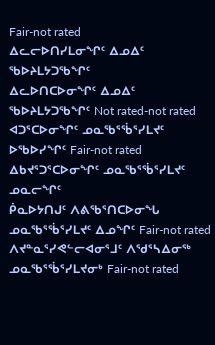Fair-not rated
ᐃᓚᓕᐅᑎᓯᒪᓂᖏᑦ ᐃᓄᐃᑦ ᖃᐅᔨᒪᔭᑐᖃᖏᑦ
ᐃᓚᐅᑎᑕᐅᓂᖏᑦ ᐃᓄᐃᑦ ᖃᐅᔨᒪᔭᑐᖃᖏᑦ Not rated-not rated
ᐊᑐᕐᑕᐅᓂᖏᑦ ᓄᓇᖃᕐᖄᕐᓯᒪᔪᑦ ᐅᖃᐅᓯᖏᑦ Fair-not rated
ᐃᑲᔪᕐᑐᕐᑕᐅᓂᖏᑦ ᓄᓇᖃᕐᖄᕐᓯᒪᔪᑦ ᓄᓇᓕᖏᑦ
ᑮᓇᐅᔭᑎᒍᑦ ᐱᕕᖃᕐᑎᑕᐅᓂᖓ ᓄᓇᖃᕐᖄᕐᓯᒪᔪᑦ ᐃᓄᖏᑦ Fair-not rated
ᐱᔪᓐᓇᕐᓯᕙᓪᓕᐊᓂᕐᒧᑦ ᐱᖁᕐᓴᐃᓂᖅ ᓄᓇᖃᕐᖄᕐᓯᒪᔪᓂᒃ Fair-not rated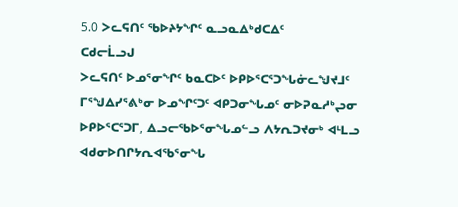5.0 ᐳᓚᕋᑎᑦ ᖃᐅᔨᔭᖏᑦ ᓇᓗᓇᐃᒃᑯᑕᐃᑦ
ᑕᑯᓕᒫᓗᒍ
ᐳᓚᕋᑎᑦ ᐅᓄᕐᓂᖏᑦ ᑲᓇᑕᐅᑦ ᐅᑭᐅᕐᑕᕐᑐᖓᓃᓚᖑᔪᒧᑦ ᒥᕐᖑᐃᓯᕐᕕᒃᓂ ᐅᓄᖏᑦᑐᑦ ᐊᑭᑐᓂᖓᓄᑦ ᓂᐅᕈᓇᓱᒃᖢᓂ ᐅᑭᐅᕐᑕᕐᑐᒥ, ᐃᓗᓕᖃᐅᕐᓂᖓᓄᓪᓗ ᐱᔭᕆᑐᔪᓂᒃ ᐊᒻᒪᓗ ᐊᑯᓂᐅᑎᒋᔭᕆᐊᖃᕐᓂᖓ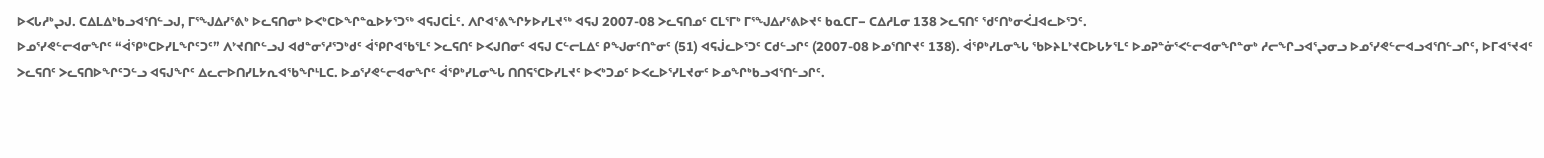ᐅᐸᒐᓱᒃᖢᒍ. ᑕᐃᒪᐃᒃᑲᓗᐊᕐᑎᓪᓗᒍ, ᒥᕐᖑᐃᓯᕐᕕᒃ ᐅᓚᕋᑎᓂᒃ ᐅᐸᒃᑕᐅᖏᓐᓇᐅᔭᕐᑐᖅ ᐊᕋᒍᑕᒫᑦ. ᐱᒋᐊᕐᕕᖏᔭᐅᓯᒪᔪᖅ ᐊᕋᒍ 2007-08 ᐳᓚᕋᑎᓄᑦ ᑕᒪᕐᒥᒃ ᒥᕐᖑᐃᓯᕐᕕᐅᔪᑦ ᑲᓇᑕᒥ− ᑕᐃᓱᒪᓂ 138 ᐳᓚᕋᑎᑦ ᖁᑦᑎᒃᓂᐹᒧᐊᓚᐅᕐᑐᑦ.
ᐅᓄᕐᓯᕙᓪᓕᐊᓂᖏᑦ “ᐋᕿᒃᑕᐅᓯᒪᖏᑦᑐᑦ” ᐱᔾᔪᑎᒋᓪᓗᒍ ᐊᑯᓐᓂᕐᓱᕐᑐᒃᑯᑦ ᐋᕿᒋᐊᖃᕐᒪᑦ ᐳᓚᕋᑎᑦ ᐅᐸᒍᑎᓂᑦ ᐊᕋᒍ ᑕᓪᓕᒪᐃᑦ ᑭᖑᓂᑦᑎᓐᓂᑦ (51) ᐊᕋᒎᓚᐅᕐᑐᑦ ᑕᑯᓪᓗᒋᑦ (2007-08 ᐅᓄᕐᑎᒋᔪᑦ 138). ᐋᕿᒃᓯᒪᓂᖓ ᖃᐅᔨᒪᔾᔪᑕᐅᒐᔭᕐᒪᑦ ᐅᓄᕈᓐᓃᕐᐸᓪᓕᐊᓂᖏᓐᓂᒃ ᓱᓕᖏᓗᐊᕐᖢᓂᓗ ᐅᓄᕐᓯᕙᓪᓕᐊᓗᐊᕐᑎᓪᓗᒋᑦ, ᐅᒥᐊᕐᔪᐊᑦ ᐳᓚᕋᑎᑦ ᐳᓚᕋᑎᐅᖏᑦᑐᓪᓗ ᐊᕋᒍᖏᑦ ᐃᓚᓕᐅᑎᓯᒪᔭᕆᐊᖃᖏᒻᒪᑕ. ᐅᓄᕐᓯᕙᓪᓕᐊᓂᖏᑦ ᐋᕿᒃᓯᒪᓂᖓ ᑎᑎᕋᕐᑕᐅᓯᒪᔪᑦ ᐅᐸᒃᑐᓄᑦ ᐅᐸᓚᐅᕐᓯᒪᔪᓂᑦ ᐅᓄᖏᒃᑲᓗᐊᕐᑎᓪᓗᒋᑦ.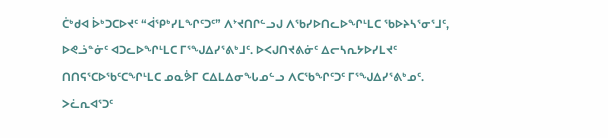ᑖᒃᑯᐊ ᐆᒃᑐᑕᐅᔪᑦ “ᐋᕿᒃᓯᒪᖏᑦᑐᑦ” ᐱᔾᔪᑎᒋᓪᓗᒍ ᐱᖃᓯᐅᑎᓚᐅᖏᒻᒪᑕ ᖃᐅᔨᓴᕐᓂᕐᒧᑦ, ᐅᕙᓘᓐᓃᑦ ᐊᑐᓚᐅᖏᒻᒪᑕ ᒥᕐᖑᐃᓯᕐᕕᒃᒧᑦ. ᐅᐸᒍᑎᔪᕕᓃᑦ ᐃᓕᓴᕆᔭᐅᓯᒪᔪᑦ ᑎᑎᕋᕐᑕᐅᖃᑦᑕᖏᒻᒪᑕ ᓄᓇᕘᒥ ᑕᐃᒪᐃᓂᖓᓄᓪᓗ ᐱᑕᖃᖏᑦᑐᑦ ᒥᕐᖑᐃᓯᕐᕕᒃᓄᑦ.
ᐳᓛᕆᐊᕐᑐᑦ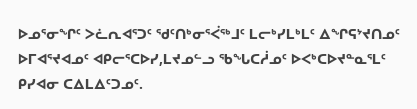ᐅᓄᕐᓂᖏᑦ ᐳᓛᕆᐊᕐᑐᑦ ᖁᑦᑎᒃᓂᕐᐹᖅᒧᑦ ᒪᓕᒃᓯᒪᒃᒪᑦ ᐃᖏᕋᔾᔪᑎᓄᑦ ᐅᒥᐊᕐᔪᐊᓄᑦ ᐊᑭᓕᕐᑕᐅᓯ,ᒪᔪᓄᓪᓗ ᖃᖓᑕᓲᓄᑦ ᐅᐸᒃᑕᐅᔪᓐᓇᕐᒪᑦ ᑭᓯᐊᓂ ᑕᐃᒪᐃᑦᑐᓄᑦ.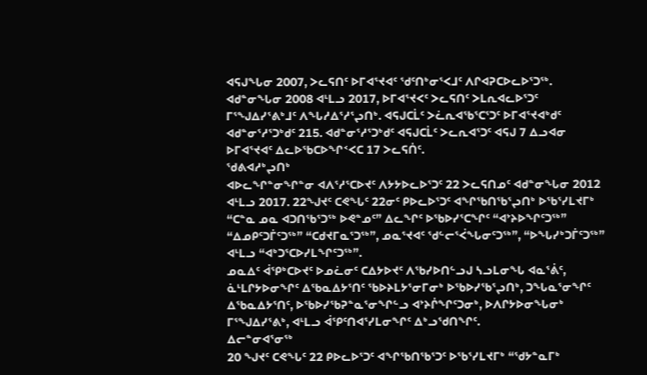ᐊᕋᒍᖓᓂ 2007, ᐳᓚᕋᑎᑦ ᐅᒥᐊᕐᔪᐊᑦ ᖁᑦᑎᒃᓂᕐᐸᒧᑦ ᐱᒋᐊᕈᑕᐅᓚᐅᕐᑐᖅ. ᐊᑯᓐᓂᖓᓂ 2008 ᐊᒻᒪᓗ 2017, ᐅᒥᐊᕐᔪᐸᑦ ᐳᓚᕋᑎᑦ ᐳᒪᕆᐊᓚᐅᕐᑐᑦ ᒥᕐᖑᐃᓯᕐᕕᒃᒧᑦ ᐱᖓᓱᐃᕐᓱᕐᖢᑎᒃ. ᐊᕋᒍᑕᒫᑦ ᐳᓛᕆᐊᖃᕐᑕᕐᑐᑦ ᐅᒥᐊᕐᔪᐊᒃᑯᑦ ᐊᑯᓐᓂᕐᓱᕐᑐᒃᑯᑦ 215. ᐊᑯᓐᓂᕐᓱᕐᑐᒃᑯᑦ ᐊᕋᒍᑕᒫᑦ ᐳᓚᕆᐊᕐᑐᑦ ᐊᕋᒍ 7 ᐃᓗᐊᓂ ᐅᒥᐊᕐᔪᐊᑦ ᐃᓚᐅᖃᑕᐅᖏᑉᐸᑕ 17 ᐳᓚᕋᑏᑦ.
ᖁᕕᐊᓱᒃᖢᑎᒃ
ᐊᐅᓚᖏᓐᓂᖏᓐᓂ ᐊᐱᕐᓱᕐᑕᐅᔪᑦ ᐱᔭᔭᐅᓚᐅᕐᑐᑦ 22 ᐳᓚᕋᑎᓄᑦ ᐊᑯᓐᓂᖓᓂ 2012 ᐊᒻᒪᓗ 2017. 22ᖑᔪᑦ ᑕᕙᖓᑦ 22ᓂᑦ ᑭᐅᓚᐅᕐᑐᑦ ᐊᖏᖃᑎᖃᕐᖢᑎᒃ ᐅᖃᕐᓯᒪᔪᒥᒃ “ᑕᓐᓇ ᓄᓇ ᐊᑐᑎᖃᕐᑐᖅ ᐅᕙᓐᓄᑦ” ᐃᓚᖏᑦ ᐅᖃᐅᓯᕐᑕᖏᑦ “ᐊᔾᔨᐅᖏᑦᑐᖅ” “ᐃᓄᑭᑦᑐᒦᑦᑐᖅ” “ᑕᑯᔪᒥᓇᕐᑐᖅ”, ᓄᓇᕐᔪᐊᑦ ᖁᓪᓕᕐᐹᖓᓂᑦᑐᖅ”, “ᐅᖓᓯᒃᑐᒦᑦᑐᖅ” ᐊᒻᒪᓗ “ᐊᒃᑐᕐᑕᐅᓯᒪᖏᑦᑐᖅ”.
ᓄᓇᐃᑦ ᐋᕿᒃᑕᐅᔪᑦ ᐅᓄᓛᓂᑦ ᑕᐃᔭᐅᔪᑦ ᐱᖃᓯᐅᑎᓪᓗᒍ ᓴᓗᒪᓂᖓ ᐊᓇᕐᕖᑦ, ᓈᒻᒪᒋᔭᐅᓂᖏᑦ ᐃᖃᓇᐃᔭᕐᑎᑦ ᖃᐅᔨᒪᔭᕐᓂᒥᓂᒃ ᐅᖃᐅᓯᖃᕐᖢᑎᒃ, ᑐᖓᓇᕐᓂᖏᑦ ᐃᖃᓇᐃᔭᕐᑎᑦ, ᐅᖃᐅᓯᖃᕈᓐᓇᕐᓂᖏᓪᓗ ᐊᔾᔨᒌᖏᑦᑐᓂᒃ, ᐅᐱᒋᔭᐅᓂᖓᓂᒃ ᒥᕐᖑᐃᓯᕐᕕᒃ, ᐊᒻᒪᓗ ᐋᕿᑦᑎᐊᕐᓯᒪᓂᖏᑦ ᐃᒃᓗᖁᑎᖏᑦ.
ᐃᓕᓐᓂᐊᕐᓂᖅ
20 ᖑᔪᑦ ᑕᕙᖓᑦ 22 ᑭᐅᓚᐅᕐᑐᑦ ᐊᖏᖃᑎᖃᕐᑐᑦ ᐅᖃᕐᓯᒪᔪᒥᒃ “ᖁᔭᓐᓇᒥᒃ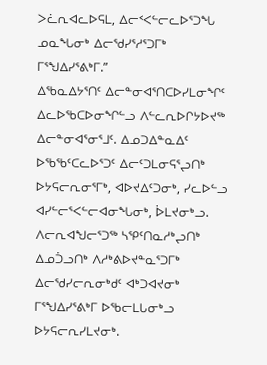ᐳᓛᕆᐊᓚᐅᕋᒪ, ᐃᓕᑉᐸᓪᓕᓚᐅᕐᑐᖓ ᓄᓇᖓᓂᒃ ᐃᓕᖁᓯᕐᓱᕐᑐᒥᒃ ᒥᕐᖑᐃᓯᕐᕕᒃᒥ.”
ᐃᖃᓇᐃᔭᕐᑎᑦ ᐃᓕᓐᓂᐊᕐᑎᑕᐅᓯᒪᓂᖏᑦ ᐃᓚᐅᖃᑕᐅᓂᖏᓪᓗ ᐱᓪᓚᕆᐅᒋᔭᐅᔪᖅ ᐃᓕᓐᓂᐊᕐᓂᕐᒧᑦ. ᐃᓄᑐᐃᓐᓇᐃᑦ ᐅᖃᖃᑦᑕᓚᐅᕐᑐᑦ ᐃᓕᑦᑐᒪᓂᕋᕐᖢᑎᒃ ᐅᔭᕋᓕᕆᓂᕐᒥᒃ, ᐊᐅᔪᐃᑦᑐᓂᒃ, ᓯᓚᐅᓪᓗ ᐊᓯᓪᓕᕐᐸᓪᓕᐊᓂᖓᓂᒃ, ᐆᒪᔪᓂᒃᓗ. ᐱᓕᕆᐊᖑᓕᕐᑐᖅ ᓴᕿᑦᑎᓇᓱᒃᖢᑎᒃ ᐃᓄᑑᓗᑎᒃ ᐱᓱᒃᕕᐅᔪᓐᓇᕐᑐᒥᒃ ᐃᓕᖁᓯᓕᕆᓂᒃᑯᑦ ᐊᒃᑐᐊᔪᓂᒃ ᒥᕐᖑᐃᓯᕐᕕᒃᒥ ᐅᖃᓕᒪᒐᓂᒃᓗ ᐅᔭᕋᓕᕆᓯᒪᔪᓂᒃ.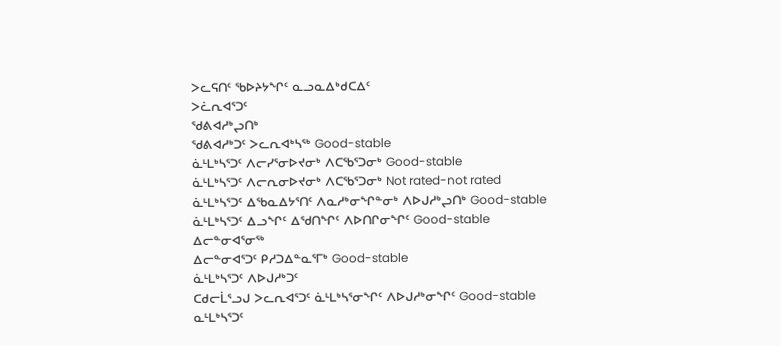ᐳᓚᕋᑎᑦ ᖃᐅᔨᔭᖏᑦ ᓇᓗᓇᐃᒃᑯᑕᐃᑦ
ᐳᓛᕆᐊᕐᑐᑦ
ᖁᕕᐊᓱᒃᖢᑎᒃ
ᖁᕕᐊᓱᒃᑐᑦ ᐳᓚᕆᐊᒃᓴᖅ Good-stable
ᓈᒻᒪᒃᓴᕐᑐᑦ ᐱᓕᓯᕐᓂᐅᔪᓂᒃ ᐱᑕᖃᕐᑐᓂᒃ Good-stable
ᓈᒻᒪᒃᓴᕐᑐᑦ ᐱᓕᕆᓂᐅᔪᓂᒃ ᐱᑕᖃᕐᑐᓂᒃ Not rated-not rated
ᓈᒻᒪᒃᓴᕐᑐᑦ ᐃᖃᓇᐃᔭᕐᑎᑦ ᐱᓇᓱᒃᓂᖏᓐᓂᒃ ᐱᐅᒍᓱᒃᖢᑎᒃ Good-stable
ᓈᒻᒪᒃᓴᕐᑐᑦ ᐃᓗᖏᑦ ᐃᖁᑎᖏᑦ ᐱᐅᑎᒋᓂᖏᑦ Good-stable
ᐃᓕᓐᓂᐊᕐᓂᖅ
ᐃᓕᓐᓂᐊᕐᑐᑦ ᑭᓱᑐᐃᓐᓇᕐᒥᒃ Good-stable
ᓈᒻᒪᒃᓴᕐᑐᑦ ᐱᐅᒍᓱᒃᑐᑦ
ᑕᑯᓕᒫᕐᓗᒍ ᐳᓚᕆᐊᕐᑐᑦ ᓈᒻᒪᒃᓴᕐᓂᖏᑦ ᐱᐅᒍᓱᒃᓂᖏᑦ Good-stable
ᓇᒻᒪᒃᓴᕐᑐᑦ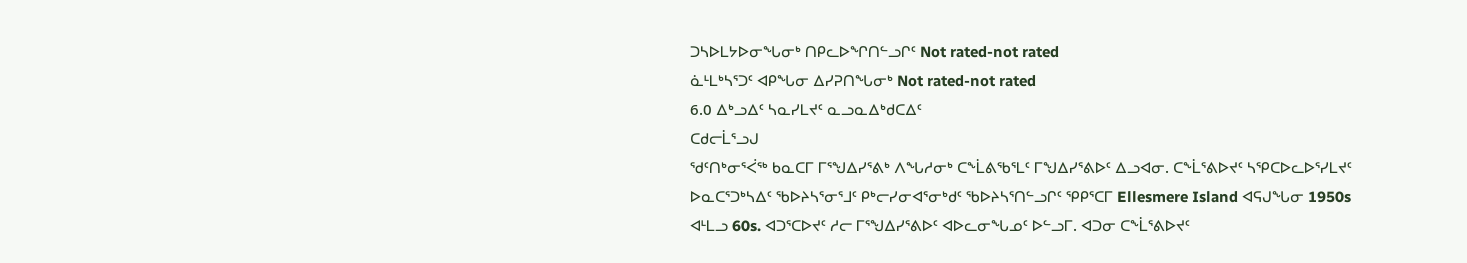ᑐᓴᐅᒪᔭᐅᓂᖓᓂᒃ ᑎᑭᓚᐅᖏᑎᓪᓗᒋᑦ Not rated-not rated
ᓈᒻᒪᒃᓴᕐᑐᑦ ᐊᑭᖓᓂ ᐃᓯᕈᑎᖓᓂᒃ Not rated-not rated
6.0 ᐃᒃᓗᐃᑦ ᓴᓇᓯᒪᔪᑦ ᓇᓗᓇᐃᒃᑯᑕᐃᑦ
ᑕᑯᓕᒫᕐᓗᒍ
ᖁᑦᑎᒃᓂᕐᐹᖅ ᑲᓇᑕᒥ ᒥᕐᖑᐃᓯᕐᕕᒃ ᐱᖓᓱᓂᒃ ᑕᖕᒫᕕᖃᕐᒪᑦ ᒥᖑᐃᓯᕐᕕᐅᑦ ᐃᓗᐊᓂ. ᑕᖕᒫᕐᕕᐅᔪᑦ ᓴᕿᑕᐅᓚᐅᕐᓯᒪᔪᑦ ᐅᓇᑕᕐᑐᒃᓴᐃᑦ ᖃᐅᔨᓴᕐᓂᕐᒧᑦ ᑭᒃᓕᓯᓂᐊᕐᓂᒃᑯᑦ ᖃᐅᔨᓴᕐᑎᓪᓗᒋᑦ ᕿᑭᕐᑕᒥ Ellesmere Island ᐊᕋᒍᖓᓂ 1950s ᐊᒻᒪᓗ 60s. ᐊᑐᕐᑕᐅᔪᑦ ᓱᓕ ᒥᕐᖑᐃᓯᕐᕕᐅᑦ ᐊᐅᓚᓂᖓᓄᑦ ᐅᓪᓗᒥ. ᐊᑐᓂ ᑕᖕᒫᕐᕕᐅᔪᑦ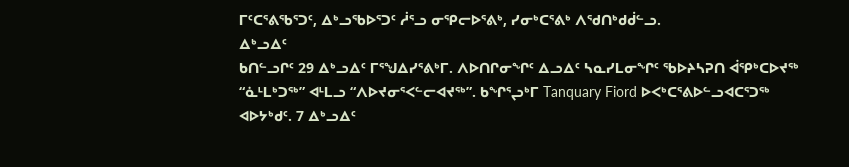ᒥᑦᑕᕐᕕᖃᕐᑐᑦ, ᐃᒃᓗᖃᐅᕐᑐᑦ ᓲᕐᓗ ᓂᕿᓕᐅᕐᕕᒃ, ᓯᓂᒃᑕᕐᕕᒃ ᐱᖁᑎᒃᑯᑰᓪᓗ.
ᐃᒃᓗᐃᑦ
ᑲᑎᓪᓗᒋᑦ 29 ᐃᒃᓗᐃᑦ ᒥᕐᖑᐃᓯᕐᕕᒃᒥ. ᐱᐅᑎᒋᓂᖏᑦ ᐃᓗᐃᑦ ᓴᓇᓯᒪᓂᖏᑦ ᖃᐅᔨᓴᕈᑎ ᐋᕿᒃᑕᐅᔪᖅ “ᓈᒻᒪᒃᑐᖅ” ᐊᒻᒪᓗ “ᐱᐅᔪᓂᕐᐸᓪᓕᐊᔪᖅ”. ᑲᖏᕐᖢᒃᒥ Tanquary Fiord ᐅᐸᒃᑕᕐᕕᐅᓪᓗᐊᑕᕐᑐᖅ ᐊᐅᔭᒃᑯᑦ. 7 ᐃᒃᓗᐃᑦ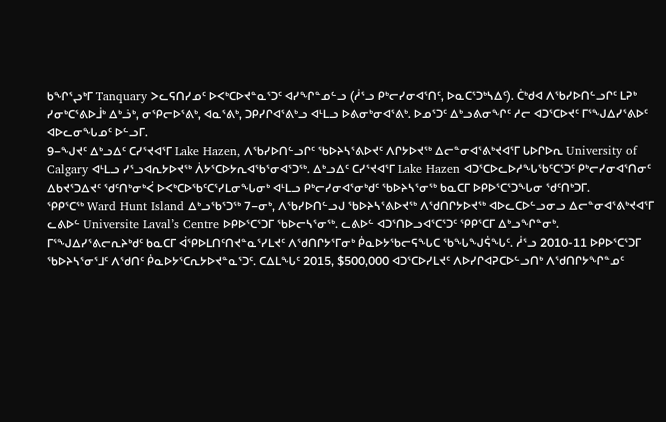ᑲᖏᕐᖢᒃᒥ Tanquary ᐳᓚᕋᑎᓯᓄᑦ ᐅᐸᒃᑕᐅᔪᓐᓇᕐᑐᑦ ᐊᓯᖏᓐᓄᓪᓗ (ᓲᕐᓗ ᑭᒃᓕᓯᓂᐊᕐᑎᑦ, ᐅᓇᑕᕐᑐᒃᓴᐃᑦ). ᑖᒃᑯᐊ ᐱᖃᓯᐅᑎᓪᓗᒋᑦ ᒪᕈᒃ ᓯᓂᒃᑕᕐᕕᐅᒨᒃ ᐃᒃᓘᒃ, ᓂᕿᓕᐅᕐᕕᒃ, ᐊᓇᕐᕕᒃ, ᑐᑭᓯᒋᐊᕐᕕᒃᓗ ᐊᒻᒪᓗ ᐅᕕᓂᒃᓂᐊᕐᕕᒃ. ᐅᓄᕐᑐᑦ ᐃᒃᓗᕕᓂᖏᑦ ᓱᓕ ᐊᑐᕐᑕᐅᔪᑦ ᒥᕐᖑᐃᓯᕐᕕᐅᑦ ᐊᐅᓚᓂᖓᓄᑦ ᐅᓪᓗᒥ.
9−ᖑᔪᑦ ᐃᒃᓗᐃᑦ ᑕᓯᕐᔪᐊᕐᒥ Lake Hazen, ᐱᖃᓯᐅᑎᓪᓗᒋᑦ ᖃᐅᔨᓴᕐᕕᐅᔪᑦ ᐱᒋᔭᐅᔪᖅ ᐃᓕᓐᓂᐊᕐᕕᒃᔪᐊᕐᒥ ᒐᐅᒋᐅᕆ University of Calgary ᐊᒻᒪᓗ ᓯᕐᓗᐊᕆᔭᐅᔪᖅ ᐲᔭᕐᑕᐅᔭᕆᐊᖃᕐᓂᐊᕐᑐᖅ. ᐃᒃᓗᐃᑦ ᑕᓯᕐᔪᐊᕐᒥ Lake Hazen ᐊᑐᕐᑕᐅᓚᐅᓱᖓᖃᑦᑕᕐᑐᑦ ᑭᒃᓕᓯᓂᐊᕐᑎᓂᑦ ᐃᑲᔪᕐᑐᐃᔪᑦ ᖁᑦᑎᒃᓂᒃᐹ ᐅᐸᒃᑕᐅᖃᑦᑕᕐᓯᒪᓂᖓᓂᒃ ᐊᒻᒪᓗ ᑭᒃᓕᓯᓂᐊᕐᓂᒃᑯᑦ ᖃᐅᔨᓴᕐᓂᖅ ᑲᓇᑕᒥ ᐅᑭᐅᕐᑕᕐᑐᖓᓂ ᖁᑦᑎᒃᑐᒥ.
ᕿᑭᕐᑕᖅ Ward Hunt Island ᐃᒃᓗᖃᕐᑐᖅ 7−ᓂᒃ, ᐱᖃᓯᐅᑎᓪᓗᒍ ᖃᐅᔨᓴᕐᕕᐅᔪᖅ ᐱᖁᑎᒋᔭᐅᔪᖅ ᐊᐅᓚᑕᐅᓪᓗᓂᓗ ᐃᓕᓐᓂᐊᕐᕕᒃᔪᐊᕐᒥ ᓚᕕᐅᓪ Universite Laval’s Centre ᐅᑭᐅᕐᑕᕐᑐᒥ ᖃᐅᓕᓴᕐᓂᖅ. ᓚᕕᐅᓪ ᐊᑐᕐᑎᐅᓗᐊᕐᑕᕐᑐᑦ ᕿᑭᕐᑕᒥ ᐃᒃᓗᖏᓐᓂᒃ.
ᒥᕐᖑᐃᓯᕐᕕᓕᕆᔨᒃᑯᑦ ᑲᓇᑕᒥ ᐋᕿᐅᒪᑎᑦᑎᔪᓐᓇᕐᓯᒪᔪᑦ ᐱᖁᑎᒋᔭᕐᒥᓂᒃ ᑮᓇᐅᔭᖃᓕᕋᖓᑕ ᖃᖓᖑᕌᖓᑦ. ᓲᕐᓗ 2010-11 ᐅᑭᐅᕐᑕᕐᑐᒥ ᖃᐅᔨᓴᕐᓂᕐᒧᑦ ᐱᖁᑎᑦ ᑮᓇᐅᔭᕐᑕᕆᔭᐅᔪᓐᓇᕐᑐᑦ. ᑕᐃᒪᖓᑦ 2015, $500,000 ᐊᑐᕐᑕᐅᓯᒪᔪᑦ ᐱᐅᓯᒋᐊᕈᑕᐅᓪᓗᑎᒃ ᐱᖁᑎᒋᔭᖏᓐᓄᑦ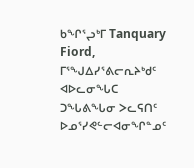ᑲᖏᕐᖢᒃᒥ Tanquary Fiord, ᒥᕐᖑᐃᓯᕐᕕᓕᕆᔨᒃᑯᑦ ᐊᐅᓚᓂᖓᑕ ᑐᖓᕕᖓᓂ ᐳᓚᕋᑎᑦ ᐅᓄᕐᓯᕙᓪᓕᐊᓂᖏᓐᓄᑦ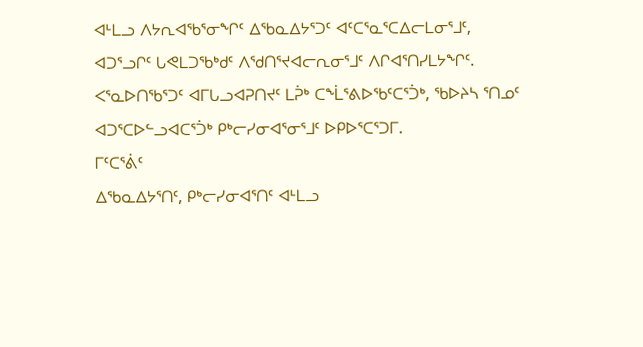ᐊᒻᒪᓗ ᐱᔭᕆᐊᖃᕐᓂᖏᑦ ᐃᖃᓇᐃᔭᕐᑐᑦ ᐊᑦᑕᕐᓇᕐᑕᐃᓕᒪᓂᕐᒧᑦ, ᐊᑐᕐᓗᒋᑦ ᒐᕙᒪᑐᖃᒃᑯᑦ ᐱᖁᑎᕐᔪᐊᓕᕆᓂᕐᒧᑦ ᐱᒋᐊᕐᑎᓯᒪᔭᖏᑦ. ᐸᕐᓇᐅᑎᖃᕐᑐᑦ ᐊᒥᒐᓗᐊᕈᑎᔪᑦ ᒪᕉᒃ ᑕᖕᒫᕐᕕᐅᖃᑦᑕᕐᑑᒃ, ᖃᐅᔨᓴ ᕐᑎᓄᑦ ᐊᑐᕐᑕᐅᓪᓗᐊᑕᕐᑑᒃ ᑭᒃᓕᓯᓂᐊᕐᓂᕐᒧᑦ ᐅᑭᐅᕐᑕᕐᑐᒥ.
ᒥᑦᑕᕐᕖᑦ
ᐃᖃᓇᐃᔭᕐᑎᑦ, ᑭᒃᓕᓯᓂᐊᕐᑎᑦ ᐊᒻᒪᓗ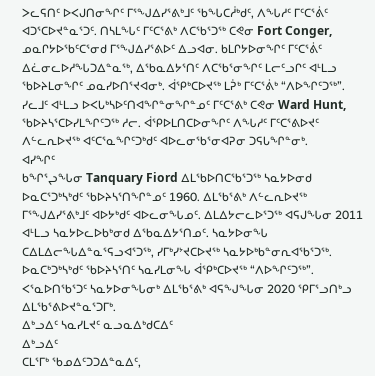ᐳᓚᕋᑎᑦ ᐅᐸᒍᑎᓂᖏᑦ ᒥᕐᖑᐃᓯᕐᕕᒃᒧᑦ ᖃᖓᑕᓲᒃᑯᑦ, ᐱᖓᓱᑦ ᒥᑦᑕᕐᕖᑦ ᐊᑐᕐᑕᐅᔪᓐᓇᕐᑐᑦ. ᑎᓴᒪᖓᑦ ᒥᑦᑕᕐᕕᒃ ᐱᑕᖃᕐᑐᖅ ᑕᕙᓂ Fort Conger, ᓄᓇᒋᔭᐅᖃᑦᑕᕐᓂᑯ ᒥᕐᖑᐃᓯᕐᕕᐅᑦ ᐃᓗᐊᓂ. ᑲᒪᒋᔭᐅᓂᖏᑦ ᒥᑦᑕᕐᕖᑦ ᐃᓛᓂᓚᐅᓱᖓᑐᐃᓐᓇᖅ, ᐃᖃᓇᐃᔭᕐᑎᑦ ᐱᑕᖃᕐᓂᖏᑦ ᒪᓕᑦᓗᒋᑦ ᐊᒻᒪᓗ ᖃᐅᔨᒪᓂᖏᑦ ᓄᓇᓯᐅᑎᕐᔪᐊᓂᒃ. ᐋᕿᒃᑕᐅᔪᖅ ᒪᕉᒃ ᒥᑦᑕᕐᕖᒃ “ᐱᐅᖏᑦᑐᖅ”. ᓯᓚᒧᑦ ᐊᒻᒪᓗ ᐅᐸᒐᒃᓴᐅᑦᑎᐊᖏᓐᓂᖏᓐᓄᑦ ᒥᑦᑕᕐᕕᒃ ᑕᕙᓂ Ward Hunt, ᖃᐅᔨᓴᕐᑕᐅᓯᒪᖏᑦᑐᖅ ᓱᓕ. ᐋᕿᐅᒪᑎᑕᐅᓂᖏᑦ ᐱᖓᓱᑦ ᒥᑦᑕᕐᕕᐅᔪᑦ ᐱᓪᓚᕆᐅᔪᖅ ᐊᑦᑕᕐᓇᖏᑦᑐᒃᑯᑦ ᐊᐅᓚᓂᖃᕐᓂᐊᕈᓂ ᑐᕋᒐᖏᓐᓂᒃ.
ᐊᓯᖏᑦ
ᑲᖏᕐᖢᖓᓂ Tanquary Fiord ᐃᒪᖃᐅᑎᑕᖃᕐᑐᖅ ᓴᓇᔭᐅᓂᑯ ᐅᓇᑕᕐᑐᒃᓴᒃᑯᑦ ᖃᐅᔨᓴᕐᑎᖏᓐᓄᑦ 1960. ᐃᒪᖃᕐᕕᒃ ᐱᓪᓚᕆᐅᔪᖅ ᒥᕐᖑᐃᓯᕐᕕᒃᒧᑦ ᐊᐅᔭᒃᑯᑦ ᐊᐅᓚᓂᖓᓄᑦ. ᐃᒪᐃᔭᓕᓚᐅᕐᑐᖅ ᐊᕋᒍᖓᓂ 2011 ᐊᒻᒪᓗ ᓴᓇᔭᐅᓚᐅᑲᒃᓂᑯ ᐃᖃᓇᐃᔭᕐᑎᓄᑦ. ᓴᓇᔭᐅᓂᖓ ᑕᐃᒪᐃᓕᖓᐃᓐᓇᕐᕋᓗᐊᕐᑐᖅ, ᓯᒥᒃᓯᔾᔪᑕᐅᔪᖅ ᓴᓇᔭᐅᒃᑲᓐᓂᕆᐊᖃᕐᑐᖅ. ᐅᓇᑕᒃᑐᒃᓴᒃᑯᑦ ᖃᐅᔨᓴᕐᑎᑦ ᓴᓇᓯᒪᓂᖓ ᐋᕿᒃᑕᐅᔪᖅ “ᐱᐅᖏᑦᑐᖅ”. ᐸᕐᓇᐅᑎᖃᕐᑐᑦ ᓴᓇᔭᐅᓂᖓᓂᒃ ᐃᒪᖃᕐᕕᒃ ᐊᕋᖑᖓᓂ 2020 ᕿᒥᕐᓗᑎᒃᓗ ᐃᒪᖃᕐᕕᐅᔪᓐᓇᕐᑐᒥᒃ.
ᐃᒃᓗᐃᑦ ᓴᓇᓯᒪᔪᑦ ᓇᓗᓇᐃᒃᑯᑕᐃᑦ
ᐃᒃᓗᐃᑦ
ᑕᒪᕐᒥᒃ ᖃᓄᐃᑦᑐᑐᐃᓐᓇᐃᑦ,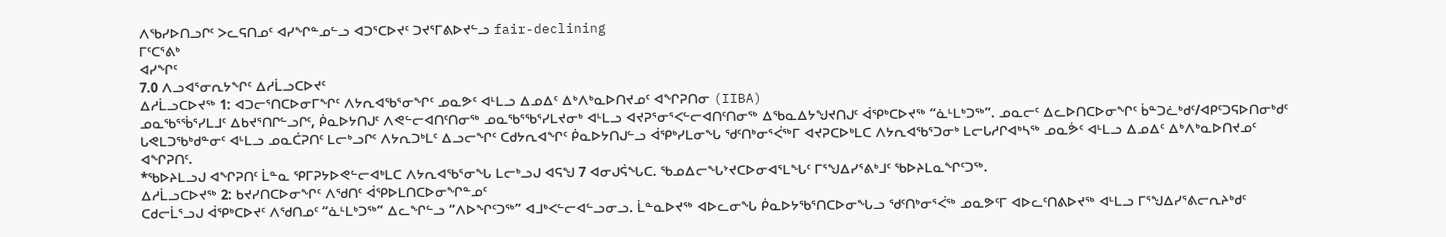ᐱᖃᓯᐅᑎᓗᒋᑦ ᐳᓚᕋᑎᓄᑦ ᐊᓯᖏᓐᓄᓪᓗ ᐊᑐᕐᑕᐅᔪᑦ ᑐᔪᕐᒥᕕᐅᔪᓪᓗ fair-declining
ᒥᑦᑕᕐᕕᒃ
ᐊᓯᖏᑦ
7.0 ᐱᓗᐊᕐᓂᕆᔭᖏᑦ ᐃᓱᒫᓗᑕᐅᔪᑦ
ᐃᓱᒫᓗᑕᐅᔪᖅ 1: ᐊᑐᓕᕐᑎᑕᐅᓂᒥᖏᑦ ᐱᔭᕆᐊᖃᕐᓂᖏᑦ ᓄᓇᕗᑦ ᐊᒻᒪᓗ ᐃᓄᐃᑦ ᐃᒃᐱᒃᓇᐅᑎᔪᓄᑦ ᐊᖏᕈᑎᓂ (IIBA)
ᓄᓇᖃᕐᖄᕐᓯᒪᒧᑦ ᐃᑲᔪᕐᑎᒋᓪᓗᒋᑦ, ᑮᓇᐅᔭᑎᒍᑦ ᐱᕙᓪᓕᐊᑎᑦᑎᓂᖅ ᓄᓇᖃᕐᖃᕐᓯᒪᔪᓂᒃ ᐊᒻᒪᓗ ᐊᔪᕈᕐᓂᕐᐸᓪᓕᐊᑎᑦᑎᓂᖅ ᐃᖃᓇᐃᔭᖑᔪᑎᒍᑦ ᐋᕿᒃᑕᐅᔪᖅ “ᓈᒻᒪᒃᑐᖅ”. ᓄᓇᓕᑦ ᐃᓚᐅᑎᑕᐅᓂᖏᑦ ᑳᓐᑐᓛᒃᑯᑦ/ᐊᑭᑦᑐᕋᐅᑎᓂᒃᑯᑦ ᒐᕙᒪᑐᖃᒃᑯᓐᓂᑦ ᐊᒻᒪᓗ ᓄᓇᑖᕈᑎᑦ ᒪᓕᒃᓗᒋᑦ ᐱᔭᕆᑐᒃᒪᑦ ᐃᓗᓕᖏᑦ ᑕᑯᔭᕆᐊᖏᑦ ᑮᓇᐅᔭᑎᒍᓪᓗ ᐋᕿᒃᓯᒪᓂᖓ ᖁᑦᑎᒃᓂᕐᐹᖅᒥ ᐊᔪᕈᑕᐅᒃᒪᑕ ᐱᔭᕆᐊᖃᕐᑐᓂᒃ ᒪᓕᒐᓱᒋᐊᒃᓴᖅ ᓄᓇᕘᑦ ᐊᒻᒪᓗ ᐃᓄᐃᑦ ᐃᒃᐱᒃᓇᐅᑎᔪᓄᑦ ᐊᖏᕈᑎᑦ.
*ᖃᐅᔨᒪᓗᒍ ᐊᖏᕈᑎᑦ ᒫᓐᓇ ᕿᒥᕈᔭᐅᕙᓪᓕᐊᒃᒪᑕ ᐱᔭᕆᐊᖃᕐᓂᖓ ᒪᓕᒃᓗᒍ ᐊᕋᖑ 7 ᐊᓂᒍᕌᖓᑕ. ᖃᓄᐃᓕᖓᔾᔪᑕᐅᓂᐊᕐᒪᖓᑦ ᒥᕐᖑᐃᓯᕐᕕᒃᒧᑦ ᖃᐅᔨᒪᓇᖏᑦᑐᖅ.
ᐃᓱᒫᓗᑕᐅᔪᖅ 2: ᑲᔪᓯᑎᑕᐅᓂᖏᑦ ᐱᖁᑎᑦ ᐋᕿᐅᒪᑎᑕᐅᓂᖏᓐᓄᑦ
ᑕᑯᓕᒫᕐᓗᒍ ᐋᕿᒃᑕᐅᔪᑦ ᐱᖁᑎᓄᑦ “ᓈᒻᒪᒃᑐᖅ” ᐃᓚᖏᓪᓗ “ᐱᐅᖏᑦᑐᖅ” ᐊᒧᒃᐸᓪᓕᐊᓪᓗᓂᓗ. ᒫᓐᓇᐅᔪᖅ ᐊᐅᓚᓂᖓ ᑮᓇᐅᔭᖃᕐᑎᑕᐅᓂᖓᓗ ᖁᑦᑎᒃᓂᕐᐹᖅ ᓄᓇᕗᑦᒥ ᐊᐅᓚᑦᑎᕕᐅᔪᖅ ᐊᒻᒪᓗ ᒥᕐᖑᐃᓯᕐᕕᓕᕆᔨᒃᑯᑦ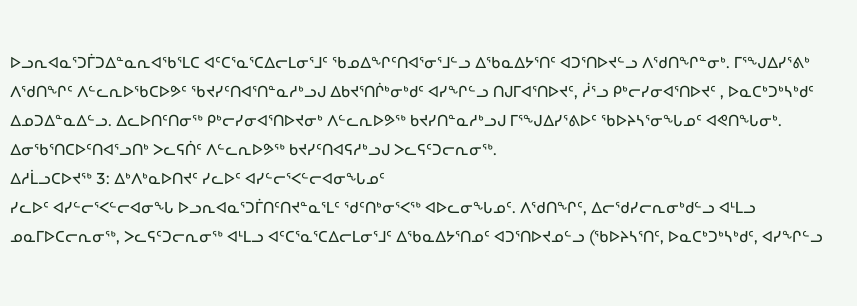ᐅᓗᕆᐊᓇᕐᑐᒦᑐᐃᓐᓇᕆᐊᖃᕐᒪᑕ ᐊᑦᑕᕐᓇᕐᑕᐃᓕᒪᓂᕐᒧᑦ ᖃᓄᐃᖏᑦᑎᐊᕐᓂᕐᒧᓪᓗ ᐃᖃᓇᐃᔭᕐᑎᑦ ᐊᑐᕐᑎᐅᔪᓪᓗ ᐱᖁᑎᖏᓐᓂᒃ. ᒥᕐᖑᐃᓯᕐᕕᒃ ᐱᖁᑎᖏᑦ ᐱᓪᓚᕆᐅᖃᑕᐅᕗᑦ ᖃᔪᓯᑦᑎᐊᕐᑎᓐᓇᓱᒃᓗᒍ ᐃᑲᔪᕐᑎᒌᒃᓂᒃᑯᑦ ᐊᓯᖏᓪᓗ ᑎᒍᒥᐊᕐᑎᐅᔪᑦ, ᓲᕐᓗ ᑭᒃᓕᓯᓂᐊᕐᑎᐅᔪᑦ , ᐅᓇᑕᒃᑐᒃᓴᒃᑯᑦ ᐃᓄᑐᐃᓐᓇᐃᓪᓗ. ᐃᓚᐅᑎᑦᑎᓂᖅ ᑭᒃᓕᓯᓂᐊᕐᑎᐅᔪᓂᒃ ᐱᓪᓚᕆᐅᕗᖅ ᑲᔪᓯᑎᓐᓇᓱᒃᓗᒍ ᒥᕐᖑᐃᓯᕐᕕᐅᑦ ᖃᐅᔨᓴᕐᓂᖓᓄᑦ ᐊᕙᑎᖓᓂᒃ. ᐃᓂᖃᕐᑎᑕᐅᑦᑎᐊᕐᓗᑎᒃ ᐳᓚᕋᑏᑦ ᐱᓪᓚᕆᐅᕗᖅ ᑲᔪᓯᑦᑎᐊᕋᓱᒃᓗᒍ ᐳᓚᕋᑦᑐᓕᕆᓂᖅ.
ᐃᓱᒫᓗᑕᐅᔪᖅ 3: ᐃᒃᐱᒃᓇᐅᑎᔪᑦ ᓯᓚᐅᑦ ᐊᓯᓪᓕᕐᐸᓪᓕᐊᓂᖓᓄᑦ
ᓯᓚᐅᑦ ᐊᓯᓪᓕᕐᐸᓪᓕᐊᓂᖓ ᐅᓗᕆᐊᓇᕐᑐᒦᑎᑦᑎᔪᓐᓇᕐᒪᑦ ᖁᑦᑎᒃᓂᕐᐸᖅ ᐊᐅᓚᓂᖓᓄᑦ. ᐱᖁᑎᖏᑦ, ᐃᓕᖁᓯᓕᕆᓂᒃᑯᓪᓗ ᐊᒻᒪᓗ ᓄᓇᒥᐅᑕᓕᕆᓂᖅ, ᐳᓚᕋᑦᑐᓕᕆᓂᖅ ᐊᒻᒪᓗ ᐊᑦᑕᕐᓇᕐᑕᐃᓕᒪᓂᕐᒧᑦ ᐃᖃᓇᐃᔭᕐᑎᓄᑦ ᐊᑐᕐᑎᐅᔪᓄᓪᓗ (ᖃᐅᔨᓴᕐᑎᑦ, ᐅᓇᑕᒃᑐᒃᓴᒃᑯᑦ, ᐊᓯᖏᓪᓗ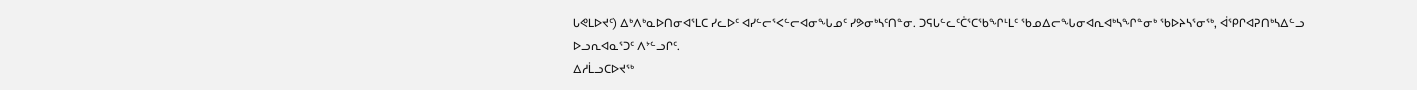ᒐᕙᒪᐅᔪᑦ) ᐃᒃᐱᒃᓇᐅᑎᓂᐊᕐᒪᑕ ᓯᓚᐅᑦ ᐊᓯᓪᓕᕐᐸᓪᓕᐊᓂᖓᓄᑦ ᓯᕗᓂᒃᓴᑦᑎᓐᓂ. ᑐᕋᒐᓪᓚᑦᑖᕐᑕᖃᖏᒻᒪᑦ ᖃᓄᐃᓕᖓᓂᐊᕆᐊᒃᓴᖏᓐᓂᒃ ᖃᐅᔨᓴᕐᓂᖅ, ᐋᕿᒋᐊᕈᑎᒃᓴᐃᓪᓗ ᐅᓗᕆᐊᓇᕐᑐᑦ ᐱᔾᓪᓗᒋᑦ.
ᐃᓱᒫᓗᑕᐅᔪᖅ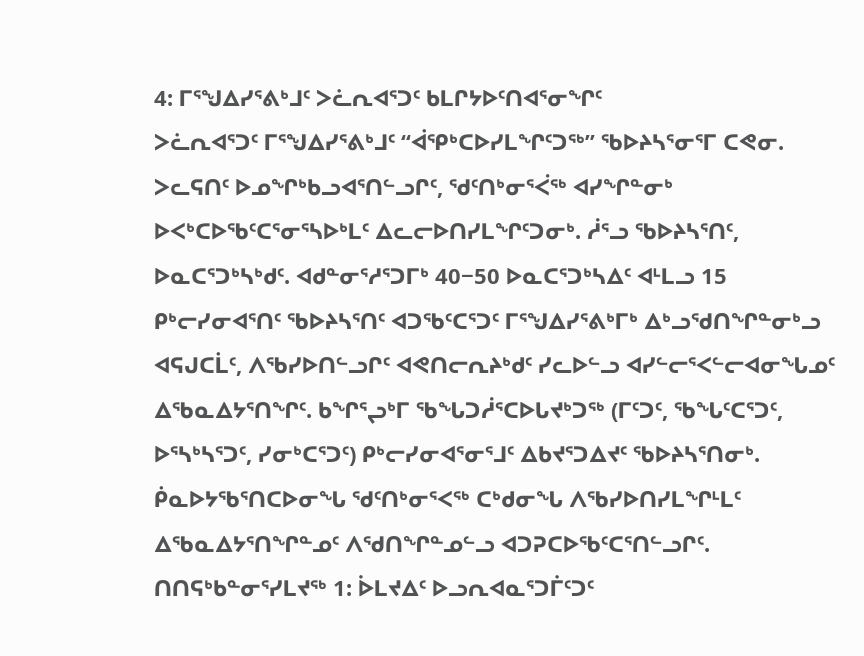4: ᒥᕐᖑᐃᓯᕐᕕᒃᒧᑦ ᐳᓛᕆᐊᕐᑐᑦ ᑲᒪᒋᔭᐅᑦᑎᐊᕐᓂᖏᑦ
ᐳᓛᕆᐊᕐᑐᑦ ᒥᕐᖑᐃᓯᕐᕕᒃᒧᑦ “ᐋᕿᒃᑕᐅᓯᒪᖏᑦᑐᖅ” ᖃᐅᔨᓴᕐᓂᕐᒥ ᑕᕙᓂ. ᐳᓚᕋᑎᑦ ᐅᓄᖏᒃᑲᓗᐊᕐᑎᓪᓗᒋᑦ, ᖁᑦᑎᒃᓂᕐᐹᖅ ᐊᓯᖏᓐᓂᒃ ᐅᐸᒃᑕᐅᖃᑦᑕᕐᓂᕐᓴᐅᒃᒪᑦ ᐃᓚᓕᐅᑎᓯᒪᖏᑦᑐᓂᒃ. ᓲᕐᓗ ᖃᐅᔨᓴᕐᑎᑦ, ᐅᓇᑕᕐᑐᒃᓴᒃᑯᑦ. ᐊᑯᓐᓂᕐᓱᕐᑐᒥᒃ 40−50 ᐅᓇᑕᕐᑐᒃᓴᐃᑦ ᐊᒻᒪᓗ 15 ᑭᒃᓕᓯᓂᐊᕐᑎᑦ ᖃᐅᔨᓴᕐᑎᑦ ᐊᑐᖃᑦᑕᕐᑐᑦ ᒥᕐᖑᐃᓯᕐᕕᒃᒥᒃ ᐃᒃᓗᖁᑎᖏᓐᓂᒃᓗ ᐊᕋᒍᑕᒫᑦ, ᐱᖃᓯᐅᑎᓪᓗᒋᑦ ᐊᕙᑎᓕᕆᔨᒃᑯᑦ ᓯᓚᐅᓪᓗ ᐊᓯᓪᓕᕐᐸᓪᓕᐊᓂᖓᓄᑦ ᐃᖃᓇᐃᔭᕐᑎᖏᑦ. ᑲᖏᕐᖢᒃᒥ ᖃᖓᑐᓲᕐᑕᐅᒐᔪᒃᑐᖅ (ᒥᑦᑐᑦ, ᖃᖓᑦᑕᕐᑐᑦ, ᐅᕐᓴᒃᓴᕐᑐᑦ, ᓯᓂᒃᑕᕐᑐᑦ) ᑭᒃᓕᓯᓂᐊᕐᓂᕐᒧᑦ ᐃᑲᔪᕐᑐᐃᔪᑦ ᖃᐅᔨᓴᕐᑎᓂᒃ. ᑮᓇᐅᔭᖃᕐᑎᑕᐅᓂᖓ ᖁᑦᑎᒃᓂᕐᐸᖅ ᑕᒃᑯᓂᖓ ᐱᖃᓯᐅᑎᓯᒪᖏᒻᒪᑦ ᐃᖃᓇᐃᔭᕐᑎᖏᓐᓄᑦ ᐱᖁᑎᖏᓐᓄᓪᓗ ᐊᑐᕈᑕᐅᖃᑦᑕᕐᑎᓪᓗᒋᑦ.
ᑎᑎᕋᒃᑲᓐᓂᕐᓯᒪᔪᖅ 1: ᐆᒪᔪᐃᑦ ᐅᓗᕆᐊᓇᕐᑐᒦᑦᑐᑦ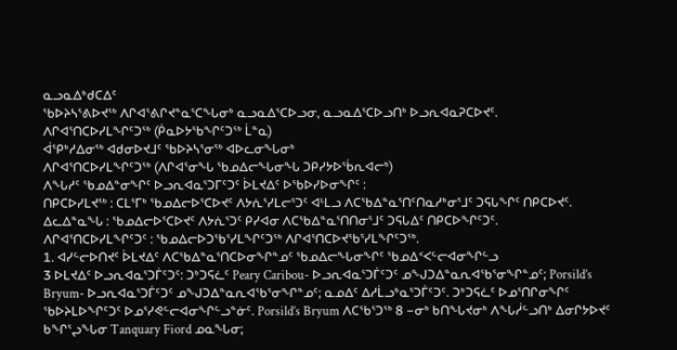ᓇᓗᓇᐃᒃᑯᑕᐃᑦ
ᖃᐅᔨᓴᕐᕕᐅᔪᖅ ᐱᒋᐊᕐᕕᒋᔪᓐᓇᕐᑕᖓᓂᒃ ᓇᓗᓇᐃᕐᑕᐅᓗᓂ, ᓇᓗᓇᐃᕐᑕᐅᓗᑎᒃ ᐅᓗᕆᐊᓇᕈᑕᐅᔪᑦ.
ᐱᒋᐊᕐᑎᑕᐅᓯᒪᖏᑦᑐᖅ (ᑮᓇᐅᔭᖃᖏᑦᑐᖅ ᒫᓐᓇ)
ᐋᕿᒃᓱᐃᓂᖅ ᐊᑯᓂᐅᔪᒧᑦ ᖃᐅᔨᓴᕐᓂᖅ ᐊᐅᓚᓂᖓᓂᒃ
ᐱᒋᐊᕐᑎᑕᐅᓯᒪᖏᑦᑐᖅ (ᐱᒋᐊᕐᓂᖓ ᖃᓄᐃᓕᖓᓂᖓ ᑐᑭᓯᔭᐅᖄᕆᐊᓕᒃ)
ᐱᖓᓱᑦ ᖃᓄᐃᓐᓂᖏᑦ ᐅᓗᕆᐊᓇᕐᑐᒥᑦᑐᑦ ᐆᒪᔪᐃᑦ ᐅᖃᐅᓯᐅᓂᖏᑦ :
ᑎᑭᑕᐅᓯᒪᔪᖅ : ᑕᒪᕐᒥᒃ ᖃᓄᐃᓕᐅᕐᑕᐅᔪᑦ ᐱᔭᕇᕐᓯᒪᓕᕐᑐᑦ ᐊᒻᒪᓗ ᐱᑕᖃᐃᓐᓇᕐᑎᑦᑎᓇᓱᒃᓂᕐᒧᑦ ᑐᕋᒐᖏᑦ ᑎᑭᑕᐅᔪᑦ.
ᐃᓚᐃᓐᓇᖓ : ᖃᓄᐃᓕᐅᕐᑕᐅᔪᑦ ᐱᔭᕇᕐᑐᑦ ᑭᓯᐊᓂ ᐱᑕᖃᐃᓐᓇᕐᑎᑎᓂᕐᒧᑦ ᑐᕋᒐᐃᑦ ᑎᑭᑕᐅᖏᑦᑐᑦ.
ᐱᒋᐊᕐᑎᑕᐅᓯᒪᖏᑦᑐᑦ : ᖃᓄᐃᓕᐅᑐᖃᕐᓯᒪᖏᑦᑐᖅ ᐱᒋᐊᕐᑎᑕᐅᔪᖃᕐᓯᒪᖏᑦᑐᖅ.
1. ᐊᓯᓪᓕᐅᑎᔪᑦ ᐆᒪᔪᐃᑦ ᐱᑕᖃᐃᓐᓇᕐᑎᑕᐅᓂᖏᓐᓄᑦ ᖃᓄᐃᓕᖓᓂᖏᑦ ᖃᓄᐃᑉᐸᓪᓕᐊᓂᖏᓪᓗ
3 ᐅᒪᔪᐃᑦ ᐅᓗᕆᐊᓇᕐᑐᒦᑦᑐᑦ: ᑐᒃᑐᕋᓛᑦ Peary Caribou- ᐅᓗᕆᐊᓇᕐᑐᒦᑦᑐᑦ ᓄᖑᑐᐃᓐᓇᕆᐊᖃᕐᓂᖏᓐᓄᑦ; Porsild’s Bryum- ᐅᓗᕆᐊᓇᕐᑐᒦᑦᑐᑦ ᓄᖑᑐᐃᓐᓇᕆᐊᖃᕐᓂᖏᓐᓄᑦ; ᓇᓄᐃᑦ ᐃᓱᒫᓗᒃᓇᕐᑐᒦᑦᑐᑦ. ᑐᒃᑐᕋᓛᑦ ᐅᓄᕐᑎᒋᓂᖏᑦ ᖃᐅᔨᒪᐅᖏᑦᑐᑦ ᐅᓄᕐᓯᕙᓪᓕᐊᓂᖏᓪᓗᓐᓃᑦ. Porsild’s Bryum ᐱᑕᖃᕐᑐᖅ 8 −ᓂᒃ ᑲᑎᖓᔪᓂᒃ ᐱᖓᓲᓪᓗᑎᒃ ᐃᓂᒋᔭᐅᔪᑦ ᑲᖏᕐᖢᖓᓂ Tanquary Fiord ᓄᓇᖓᓂ;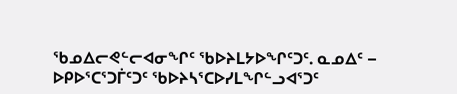ᖃᓄᐃᓕᕙᓪᓕᐊᓂᖏᑦ ᖃᐅᔨᒪᔭᐅᖏᑦᑐᑦ. ᓇᓄᐃᑦ − ᐅᑭᐅᕐᑕᕐᑐᒦᑦᑐᑦ ᖃᐅᔨᓴᕐᑕᐅᓯᒪᖏᓪᓗᐊᕐᑐᑦ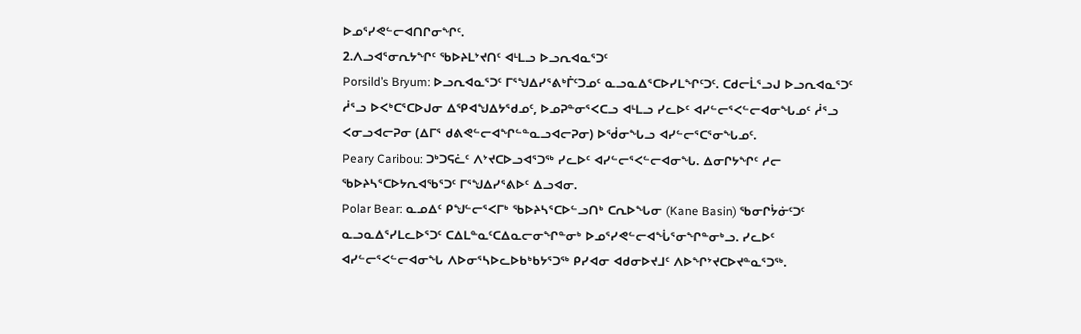ᐅᓄᕐᓯᕙᓪᓕᐊᑎᒋᓂᖏᑦ.
2.ᐱᓗᐊᕐᓂᕆᔭᖏᑦ ᖃᐅᔨᒪᔾᔪᑎᑦ ᐊᒻᒪᓗ ᐅᓗᕆᐊᓇᕐᑐᑦ
Porsild’s Bryum: ᐅᓗᕆᐊᓇᕐᑐᑦ ᒥᕐᖑᐃᓯᕐᕕᒃᒦᑦᑐᓄᑦ ᓇᓗᓇᐃᕐᑕᐅᓯᒪᖏᑦᑐᑦ. ᑕᑯᓕᒫᕐᓗᒍ ᐅᓗᕆᐊᓇᕐᑐᑦ ᓲᕐᓗ ᐅᐸᒃᑕᕐᑕᐅᒍᓂ ᐃᕿᐊᖑᐃᔭᕐᑯᓄᑦ, ᐅᓄᕈᓐᓂᕐᐸᑕᓗ ᐊᒻᒪᓗ ᓯᓚᐅᑦ ᐊᓯᓪᓕᕐᐸᓪᓕᐊᓂᖓᓄᑦ ᓲᕐᓗ ᐸᓂᓗᐊᓕᕈᓂ (ᐃᒥᕐ ᑯᕕᕙᓪᓕᐊᖏᓪᓐᓇᓗᐊᓕᕈᓂ) ᐅᖂᓂᖓᓗ ᐊᓯᓪᓕᕐᑕᕐᓂᖓᓄᑦ.
Peary Caribou: ᑐᒃᑐᕋᓛᑦ ᐱᔾᔪᑕᐅᓗᐊᕐᑐᖅ ᓯᓚᐅᑦ ᐊᓯᓪᓕᕐᐸᓪᓕᐊᓂᖓ. ᐃᓂᒋᔭᖏᑦ ᓱᓕ ᖃᐅᔨᓴᕐᑕᐅᔭᕆᐊᖃᕐᑐᑦ ᒥᕐᖑᐃᓯᕐᕕᐅᑦ ᐃᓗᐊᓂ.
Polar Bear: ᓇᓄᐃᑦ ᑭᖑᓪᓕᕐᐸᒥᒃ ᖃᐅᔨᓴᕐᑕᐅᓪᓗᑎᒃ ᑕᕆᐅᖓᓂ (Kane Basin) ᖃᓂᒋᔮᓃᑦᑐᑦ ᓇᓗᓇᐃᕐᓯᒪᓚᐅᕐᑐᑦ ᑕᐃᒪᓐᓇᑦᑕᐃᓇᓕᓂᖏᓐᓂᒃ ᐅᓄᕐᓯᕙᓪᓕᐊᖔᕐᓂᖏᓐᓂᒃᓗ. ᓯᓚᐅᑦ ᐊᓯᓪᓕᕐᐸᓪᓕᐊᓂᖓ ᐱᐅᓂᕐᓴᐅᓚᐅᑲᒃᑲᔭᕐᑐᖅ ᑭᓯᐊᓂ ᐊᑯᓂᐅᔪᒧᑦ ᐱᐅᖏᔾᔪᑕᐅᔪᓐᓇᕐᑐᖅ.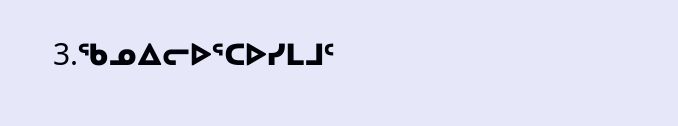3.ᖃᓄᐃᓕᐅᕐᑕᐅᓯᒪᒧᑦ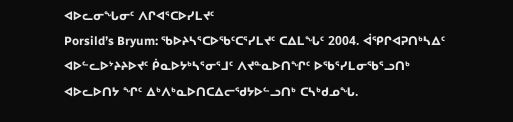ᐊᐅᓚᓂᖓᓂᑦ ᐱᒋᐊᕐᑕᐅᓯᒪᔪᑦ
Porsild’s Bryum: ᖃᐅᔨᓴᕐᑕᐅᖃᑦᑕᕐᓯᒪᔪᑦ ᑕᐃᒪᖓᑦ 2004. ᐋᕿᒋᐊᕈᑎᒃᓴᐃᑦ ᐊᐅᓪᓚᐅᔾᔨᔨᐅᔪᑦ ᑮᓇᐅᔭᒃᓴᕐᓂᕐᒧᑦ ᐱᔪᓐᓇᐅᑎᖏᑦ ᐅᖃᕐᓯᒪᓂᖃᕐᓗᑎᒃ ᐊᐅᓚᐅᑎᔭ ᖏᑦ ᐃᒃᐱᒃᓇᐅᑎᑕᐃᓕᖁᔭᐅᓪᓗᑎᒃ ᑕᓴᒃᑯᓄᖓ.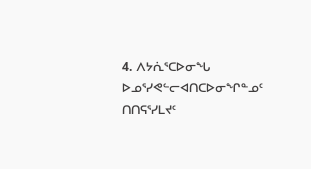4. ᐱᔭᕇᕐᑕᐅᓂᖓ ᐅᓄᕐᓯᕙᓪᓕᐊᑎᑕᐅᓂᖏᓐᓄᑦ ᑎᑎᕋᕐᓯᒪᔪᑦ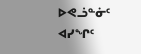ᐅᕙᓘᓐᓃᑦ ᐊᓯᖏᑦ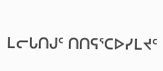ᒪᓕᒐᑎᒍᑦ ᑎᑎᕋᕐᑕᐅᓯᒪᔪᑦ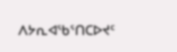ᐱᔭᕆᐊᖃᕐᑎᑕᐅᔪᑦ